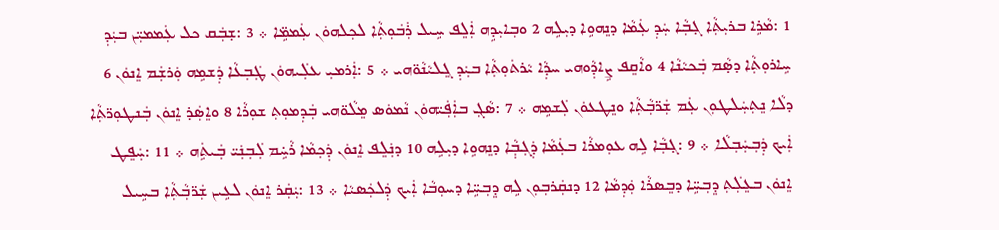1 :ܡܵܪܹܐ ܒܪܝܼܬܼܵܐ ܓ̣ܒܼܵܐ ܚܲܕܼ ܥܲܡܵܐ ܕܢܸܗܘܹܐ ܕܝܼܠܹܗ 2 ܘܒܼܐܝܼܕܹܗ ܐܲܠܸܦ ܚܹܝܠ ܪܲܒܿܘܼܬܼܵܐ ܠܟܼܠܗܘܿܢ ܥܲܡܡܹ̈ܐ ܀ 3 :ܫ̣ܒܲܩ ܟܠ ܥܲܡܡܝܼ̈ܢ ܒܝܲܕܼ ܚܹܐܪܘܼܬܼܵܐ ܕܣ̣ܵܡ ܒܲܟܝܵܢܵܐ 4 ܘܐܵܩܸܦ ܨܹܐܕܼܵܘܗܝ ܚܕܼܵܐ ܝܵܪܬܿܘܼܬܼܵܐ ܒܝܲܕܼ ܓܸܠܝܵܢܵܘ̈ܗܝ ܀ 5 :ܐܲܪܡܝܼ ܥܠܲܝܗܘܿܢ ܛܲܒܼܥܵܐ ܕܲܫܡܹܗ ܘܲܪܫܲܡ ܐܸܢܘܿܢ 6 ܕܠܵܐ ܢܸܬܼܚܲܠܛܘܼܢ ܥܲܡ ܫܲܪ̈ܒܼܵܬܼܵܐ ܘܢܸܛܥܘܿܢ ܠܲܫܡܹܗ ܀ 7 :ܣܵܓܼ ܒܐܲܦܲܝ̈ܗܘܿܢ ܢܵܡܘܿܣ ܡܸܠܵܘ̈ܗܝ ܒܲܕܼܡܘܼܬܼ ܫܘܼܪܵܐ 8 ܘܐܸܣܲܪ̣ ܐܸܢܘܿܢ ܒܲܢܛܘܼܪ̈ܬܼܵܐ ܐܲܝܟ ܕܲܒܼܚܲܒܼܠܵܐ ܀ 9 :ܓ̣ܒܼܵܐ ܠܹܗ ܥܘܼܡܪܵܐ ܒܥܲܡܵܐ ܕܲܓܼܒܼ݂ܵܐ ܕܢܸܗܘܹܐ ܕܝܼܠܹܗ 10 ܕܢܲܠܸܦ ܐܸܢܘܿܢ ܕܲܟܼܡܵܐ ܪܵܚܹ̇ܡ ܠܲܒܼܢܲܝ̈ ܒܲܝܬܹܿܗ ܀ 11 :ܚܲܦܸܛ ܐܸܢܘܿܢ ܒܥܸܠܲܬܼ ܕܸܒܼܚܹ̈ܐ ܕܒܸܣܪܵܐ ܘܲܕܼܡܵܐ 12 ܕܢܩܲܪܒܼܘܼܢ ܠܹܗ ܕܸܒܼܚܹ̈ܐ ܕܚܘܼܒܵܐ ܐܲܝܟ ܕܲܠܟܲܣܝܵܐ ܀ 13 :ܝܲܩܲܪ ܐܸܢܘܿܢ ܠܥܹܝܢ ܫܲܪ̈ܒܼܵܬܼܵܐ ܒܚܹܝܠ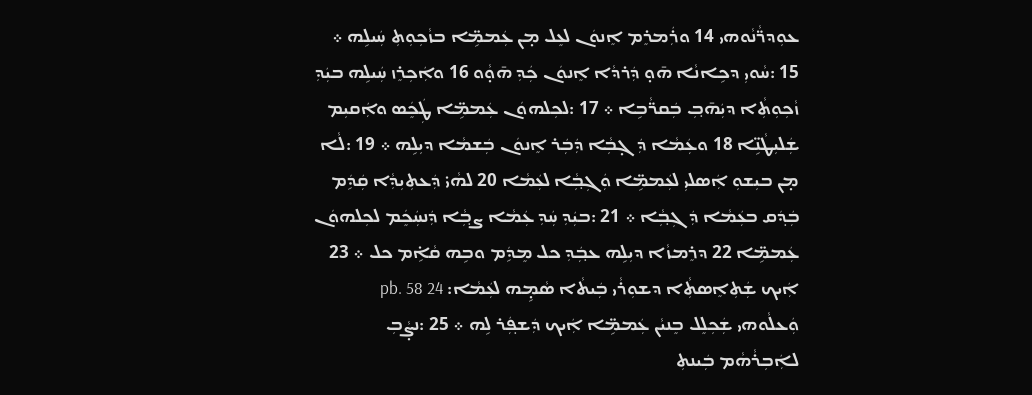ܥܘܼܕܪ̈ܵܢܵܘܗܝ 14 ܘܪܲܡܪܸܡ ܐܸܢܘܿܢ ܠܥܸܠ ܡ̣ܢ ܥܲܡܡܹ̈ܐ ܒܙܵܟܼܘܼܬܼ ܚܲܝܠܹܗ ܀ 15 :ܚܵܘܝܼ ܕܟܹܐܢܵܐ ܗ̄ܘ̣ ܕܲܪܕܵܐ ܐܸܢܘܿܢ ܟܲܕܼ ܗ̄ܘ̣ܵܘ 16 ܘܐܲܟܼܪܸܙ ܚܲܝܠܹܗ ܒܝܲܕܼ ܙܵܟܼܘܼܬܼܵܐ ܕܝܲܗ̄ܒܼ݂ ܒܲܩܪ̈ܵܒܹܐ ܀ 17 :ܠܟܼܠܗܘܿܢ ܥܲܡܡܹ̈ܐ ܛܲܟܸܿܣ ܘܐܲܩܝܼܡ ܫܲܠܝܼܛܵܢܹ̈ܐ 18 ܘܥܲܡܵܐ ܕܲܓ̣ܒܼܵܐ ܕܲܒܲܪ ܐܸܢܘܿܢ ܒܲܫܡܵܐ ܕܝܼܠܹܗ ܀ 19 :ܠܵܐ ܡ̣ܢ ܒܝܼܫܘܼ ܐܲܣܠܝܼ ܠܥܲܡܡܹ̈ܐ ܘܲܓܼܒܼ݂ܵܐ ܠܥܲܡܵܐ 20 ܠܗܵܝ̇ ܕܲܥܬܼܝܼܕܼܵܐ ܩܲܕܹܿܡ ܒܲܕ݂ܿܩ ܒܥܲܡܵܐ ܕܲܓܼܒܼ݂ܵܐ ܀ 21 :ܒܝܲܕܼ ܚܲܕܼ ܥܲܡܵܐ ܨܒܼ݂ܵܐ ܕܲܢܚܲܟܸܿܡ ܠܟܼܠܗܘܿܢ ܥܲܡܡܹ̈ܐ 22 ܕܪܸܡܙܵܐ ܕܝܼܠܹܗ ܥܒ݂ܲܕܼ ܟܠ ܡܸܕܹܿܡ ܘܒܹܗ ܩܵܐܹ̇ܡ ܟܠ ܀ 23 ܐܲܝܟ ܫܲܬܼܐܸܣܬܼܵܐ ܕܫܘܼܪܵܝ ܒܲܝܬܵܐ ܣܵܡ̣ܹܗ ܠܥܲܡܵܐ: pb. 58 24 ܘܲܥܠܵܘܗܝ ܫܲܟܼܠܸܠ ܒܸܢܝܵܢ ܥܲܡܡܹ̈ܐ ܐܲܝܟ ܕܲܫܦ݂ܲܪ ܠܹܗ ܀ 25 :ܢܨ̣ܵܒܼ ܠܐܲܒܼܪܵܗܵܡ ܒܲܝܢܬܼ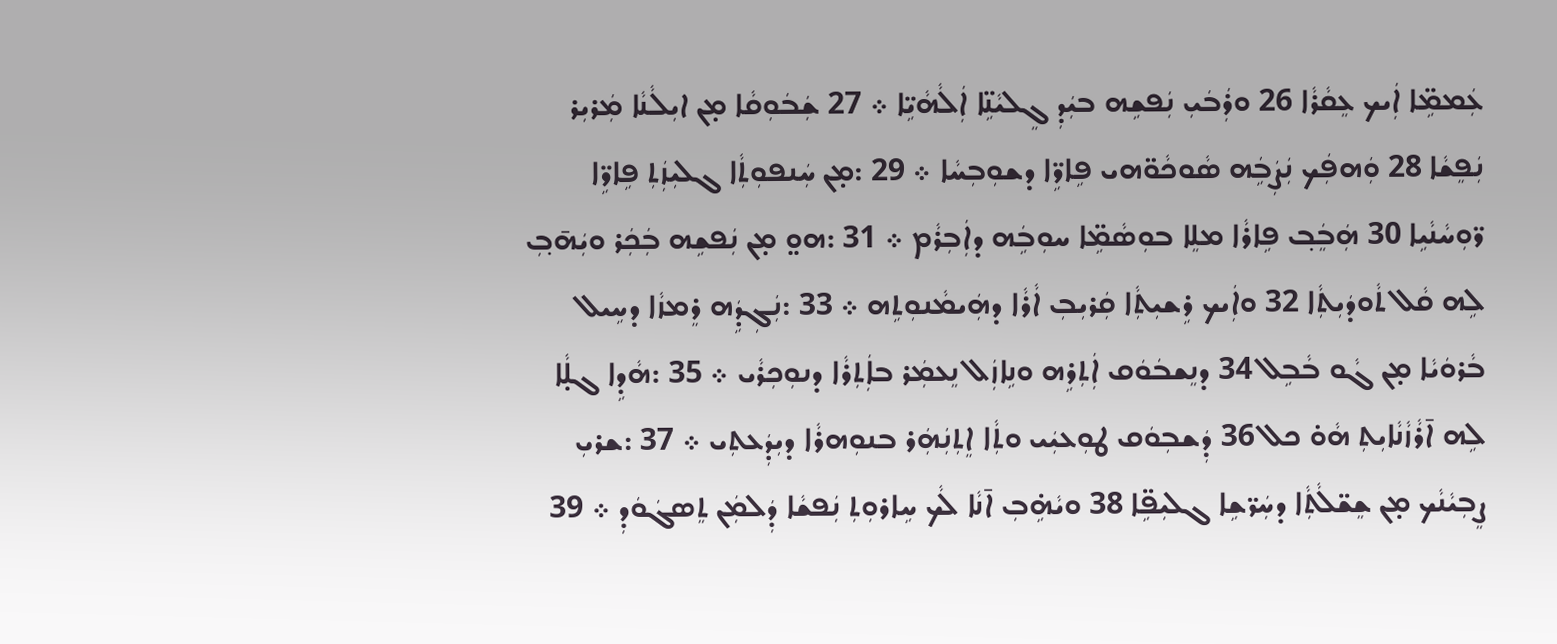ܥܲܡܡܹ̈ܐ ܐܲܝܟ ܥܸܩܵܪܵܐ 26 ܘܪܲܒܿܝܼ ܢܲܦܫܹܗ ܒܝܲܕܼ ܓܸܠܝܵܢܹ̈ܐ ܐܲܠܵܗܵܝܹ̈ܐ ܀ 27 ܫܲܒܿܘܼܩܵܐ ܡ̣ܢ ܐܝܼܠܵܢܵܐ ܡܲܪܝܼܪ ܢܲܦܸܫܵܐ 28 ܘܲܗܦܲܟ ܢܲܨܲܒܹܿܗ ܣܵܘܟܵܘ̈ܗܝ ܦܹܐܪܹ̈ܐ ܕܫܘܼܒܼܚܵܐ ܀ 29 :ܡ̣ܢ ܚܲܢܦܘܼܬܼܵܐ ܓܠܝܼܙܲܬܼ ܦܹܐܪܹ̈ܐ ܪ̈ܘܼܚܵܢܵܝܹܐ 30 ܗܲܒܸܿܒ݂ ܦܹܐܪܵܐ ܡܠܸܐ ܒܘܼܣܵܡܹ̈ܐ ܚܘܼܒܹܿܗ ܕܐܲܒܼܪܵܡ ܀ 31 :ܗܘ̤ ܡ̣ܢ ܢܲܦܫܹܗ ܒܲܟܲܪ ܘܝܲܗ̄ܒܼ݂ ܠܹܗ ܩܵܠ ܬܵܘܕܿܝܼܬܼܵܐ 32 ܘܐܲܝܟ ܪܹܫܝܼܬܼܵܐ ܩܲܪܝܼܒܼ ܐܵܪܵܐ ܕܗܲܝܡܵܢܘܼܬܹܗ ܀ 33 :ܢܲܓܼܕܹܿܗ ܪܸܡܙܵܐ ܕܚܹܝܠ ܒܵܪܘܿܝܵܐ ܡ̣ܢ ܓܵܘ ܒܵܒܹܠ 34 ܕܢܸܫܒܿܘܿܩ ܐܲܬܼܪܹܗ ܘܢܹܐܙܲܠ ܢܸܥܡܲܪ ܒܐܲܬܼܪܵܐ ܕܢܘܼܟܼܪܵܝ ܀ 35 :ܗܵܕܹܐ ܓܠ̣ܵܐ ܠܹܗ ܐ̄ܪܵܙܵܢܵܐܝܼܬܼ ܗܵܘ̇ ܟܠ 36 ܕܲܫܒܼܘܿܩ ܛܘܼܥܝܲܝ ܘܬܼܵܐ ܐܸܬܼܢܲܗܲܪ ܒܢܘܼܗܪܵܐ ܕܝܼܕܲܥܬܼܝ ܀ 37 :ܫܪܝܼ ܨܸܒܼܝܵܢܵܟ ܡ̣ܢ ܫܸܫ̈ܠܵܬܼܵܐ ܕܚܲܪ̈ܫܹܐ ܓܠܝܼܦܹ̈ܐ 38 ܘܝܵܗܹ̇ܒܼ ܐ̄ܢܵܐ ܠܵܟ ܚܹܐܪܘܼܬܼ ܢܲܦܫܵܐ ܕܲܠܡܲܢ ܬܸܣܓܿܘܿܕܼ ܀ 39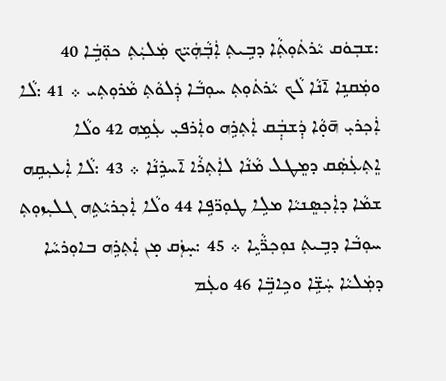:ܫܒܼܘܿܩ ܝܵܪܬܿܘܼܬܼܵܐ ܕܒܹܝܬܼ ܐܲܒܼܵܗܲܝ̈ܟ ܡܲܠܝܲܬܼ ܟܘܼ̈ܒܹܿܐ 40 ܘܡܲܩܢܹܐ ܐ̄ܢܵܐ ܠܵܟ ܝܵܪܬܿܘܼܬܼ ܚܘܼܒܵܐ ܕܲܠܘܵܬܼ ܡܵܪܘܼܬܼܝ ܀ 41 :ܠܵܐ ܐܲܟܼܪܝܼ ܗ̄ܘ̣ܵܐ ܕܲܫܒ݂ܲܩ ܐܲܬܼܪܹܗ ܘܐܲܪܦܝܼ ܥܲܡܹܗ 42 ܘܠܵܐ ܐܸܬܼܥܲܣܲܩ ܕܡܸܛܠ ܡܵܢܵܐ ܠܐܲܬܼܪܵܐ ܐ̄ܚܪܹܢܵܐ ܀ 43 :ܠܵܐ ܐܲܥܝܼܩܹܗ ܫܡܵܐ ܕܐܲܟܼܣܸܢܝܵܐ ܡܠܹܐ ܛܘܼܪ̈ܦܹܐ 44 ܘܠܵܐ ܐܲܟܼܪܝܵܬܹܗ ܓܠܝܼܙܘܼܬܼ ܚܘܼܒܵܐ ܕܒܹܝܬܼ ܢܘܼܟܼܪ̈ܵܝܹܐ ܀ 45 :ܚ̣ܙܲܩ ܡ̣ܢ ܐܲܬܼܪܹܗ ܒܐܘܼܪܚܵܐ ܕܡܲܠܝܵܐ ܚܲܫܹ̈ܐ ܘܟܹܐܒܹ̈ܐ 46 ܘܥܲܡ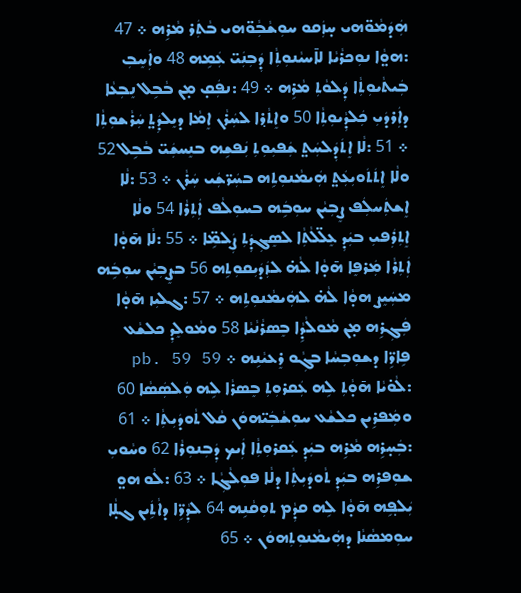ܗܲܕܿܡܵܘ̈ܗܝ ܚ̣ܙܲܩܘ ܚܘܼܫܵܒܼܵܘ̈ܗܝ ܒܵܬܲܪ ܡܵܪܹܗ ܀ 47 :ܗܘ̤ܵܐ ܢܘܼܟܪܵܝܵܐ ܠܐ̄ܚܝܵܢܘܼܬܼܵܐ ܕܲܒܼܢܲܝ̈ ܥܲܡܹܗ 48 ܘܐܲܚܸܒܼ ܒܲܝܬܵܝܘܼܬܼܵܐ ܕܲܠܘܵܬܼ ܡܵܪܹܗ ܀ 49 :ܢܦܲܩ̣ ܡ̣ܢ ܒܵܒܹܠ ܢܸܒܼܥܵܐ ܕܐܲܪܕܿܝܼ ܟܲܠܕܼܵܝܘܼܬܼܵܐ 50 ܘܐܸܬܵܪ݂ܐ ܠܚܲܪܵܢ ܐܸܡܵܐ ܕܝܸܠܕܲܬ̤ ܚܲܪܵܫܘܼܬܼܵܐ ܀ 51 :ܠܵܐ ܐܸܬܿܕܲܠܚܲܬ̤ ܫܲܦܝܼܘܼܬܼ ܢܲܦܫܹܗ ܒܢܸܚܫܲܝ̈ ܒܵܒܹܠ 52 ܘܠܵܐ ܐܸܬܿܬܿܘܝܼܥܲܬ̤ ܗܲܝܡܵܢܘܼܬܹܗ ܒܚܲܪ̈ܫܲܝ ܚܲܪܵܢ ܀ 53 :ܠܵܐ ܐܸܫܬܲܚܠܲܦ ܨܸܒܼܝܵܢ ܚܘܼܒܹܿܗ ܒܚܘܼܠܵܦ ܐܲܬܼܪܵܐ 54 ܘܠܵܐ ܐܸܬܼܪܲܦܝܼ ܒܝܲܕܼ ܥܸܠ̈ܠܵܬܼܵܐ ܠܣܸܓܼܕܲܬܼ ܨܲܠܡܹ̈ܐ ܀ 55 :ܠܵܐ ܗ̄ܘ̣ܵܐ ܐܲܬܼܪܵܐ ܡܲܪܦܸܐ ܗ̄ܘ̣ܵܐ ܠܵܗ̇ ܠܙܲܕܿܝܼܩܘܼܬܹܗ 56 ܒܨܸܒܼܝܵܢ ܚܘܼܒܹܿܗ ܡܚܲܝܸܨ ܗܘ̣ܵܐ ܠܵܗ̇ ܠܗܲܝܡܵܢܘܼܬܹܗ ܀ 57 :ܓܠܝܼܙ ܗ̄ܘ̣ܵܐ ܦܲܓܼܪܹܗ ܡ̣ܢ ܡܵܘܠܵܕܹܵܐ ܒܸܣܪܵܢܵܝܵܐ 58 ܘܡܵܘܠܸܕܼ ܟܠܫܵܥ ܦܹܐܪܹ̈ܐ ܕܫܘܼܒܼܚܵܐ ܒܓܼܵܘ ܪܸܥܝܵܢܹܗ ܀ pb. 59 59 :ܠܵܘ̇ܝܵܐ ܗ̄ܘ̣ܵܬܼ ܠܹܗ ܥܲܩܪܘܼܬܼ ܒܸܣܪܵܐ ܠܹܗ ܘܲܠܣܲܣܵܐ 60 ܘܡܲܦܪܹܝܢ ܟܠܫܵܥ ܚܘܼܫܵܒܲܝ̈ܗܘܿܢ ܩܵܠ ܬܵܘܕܿܝܼܬܼܵܐ ܀ 61 :ܒܲܚ̣ܪܹܗ ܡܵܪܹܗ ܒܝܲܕܼ ܥܲܩܪܘܼܬܼܵܐ ܐܲܝܟ ܕܲܒܼܢܘܼܪܵܐ 62 ܘܚܵܘܝܼ ܫܘܼܦܪܹܗ ܒܝܲܕܼ ܬܵܘܕܿܝܼܬܼܵܐ ܕܠܵܐ ܦܘܼܠܵܓܼܵܐ ܀ 63 :ܠܵܘ ܗܘ̤ ܝܲܠܦ݂ܹܗ ܗ̄ܘ̣ܵܐ ܠܹܗ ܩܕܼܵܡ ܬܘܼܩܵܢܹܗ 64 ܠܕܼܵܪܹ̈ܐ ܕܐܵܬܹܿܝܢ ܓܠ̣ܵܐ ܚܘܼܡܣܵܢܵܐ ܕܗܲܝܡܵܢܘܼܬܼܗܘܿܢ ܀ 65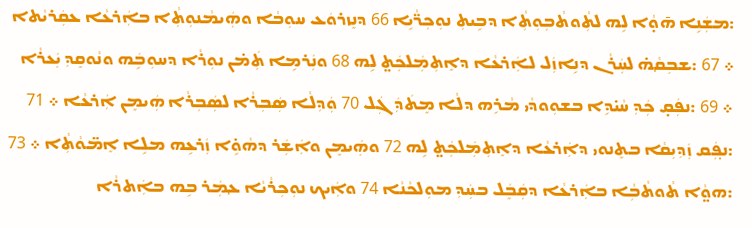:ܡܫܲܢܹܐ ܗ̄ܘ̣ܵܐ ܠܹܗ ܠܬܼܵܘܬܵܒܼܘܼܬܼܵܐ ܕܒܹܝܬܼ ܢܘܼܟܼܪ̈ܵܝܹܐ 66 ܕܢܸܙܪܘܿܥ ܚܘܼܒܵܐ ܘܗܲܝܡܵܢܘܼܬܼܵܐ ܒܐܲܪܥܵܐ ܥܩܲܪܝܵܬܐ ܀ 67 :ܫܒܼܩ݂ܵܗ̇ ܠܚܲܪܵܢ ܕܢܹܐܙܲܠ ܠܐܲܪܥܵܐ ܕܐܸܬܼܡܲܠܟܲܬ̤ ܠܹܗ 68 ܘܢܲܪܡܹܐ ܬܲܡ̇ܢ ܢܘܼܪܵܐ ܕܚܘܼܒܹܿܗ ܘܢܵܘܩܸܕܼ ܝܲܥܪܵܐ ܀ 69 :ܢܦܲܩ̣ ܟܲܕܼ ܚܵܝ̇ܕܹܐ ܒܫܘܼܘܕܵܝ ܡܵܪܹܗ ܕܠܵܐ ܡܸܬܿܕܲܓܲܠ 70 ܘܲܕܼܠܵܐ ܣܲܒܼܪܵܐ ܠܣܲܒܼܪܵܐ ܗܲܝܡܸܢ ܐܲܪܥܵܐ ܀ 71 :ܢܦ݂ܲܩ ܙܲܕܼܝܼܩܵܐ ܒܬܸܢܘܝ ܕܐܲܪܥܵܐ ܕܐܸܬܼܡܲܠܟܲܬ̤ ܠܹܗ 72 ܘܗܲܝܡܸܢ ܘܐܲܫܲܪ ܕܗܵܘܹ̇ܐ ܙܲܪܥܹܗ ܡܠܹܐ ܐܸܡ̈ܘܵܬܼܵܐ ܀ 73 :ܗܘ̤ܵܐ ܬܵܘܬܵܒܼܵܐ ܒܐܲܪܥܵܐ ܕܩܲܒܸܿܠ ܒܚܲܕܼ ܡܘܼܠܟܵܢܵܐ 74 ܘܐܲܝܟ ܢܘܼܟܼܪܵܝܵܐ ܥ݂ܡܲܪ ܒܹܗ ܒܐܲܬܪܵܐ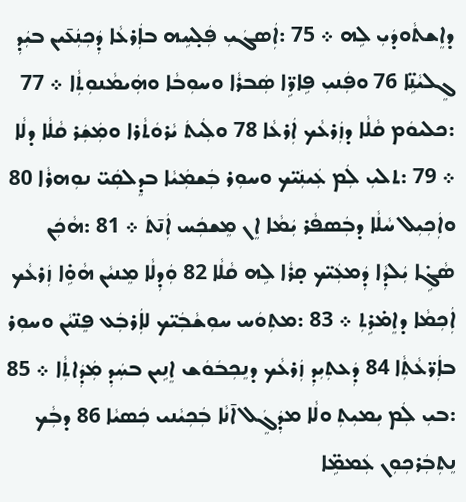ܕܐܸܫܬܵܘܕܿܝܼ ܠܹܗ ܀ 75 :ܐܲܣܓܿܝܼ ܦܲܠ̣ܚܹܗ ܒܐܲܪܥܵܐ ܕܲܟܼܢܲܥ̄ܝܢ ܒܝܲܕܼ ܓܸܠܝܵܢܹ̈ܐ 76 ܘܦܲܢܝܼ ܦܹܐܪܹ̈ܐ ܣܲܒܪܵܐ ܘܚܘܼܒܵܐ ܘܗܲܝܡܵܢܘܼܬܼܵܐ ܀ 77 :ܟܠܝܘܿܡ ܩܵܠܵܐ ܕܙܲܪܥܵܟ ܐܲܪܥܵܐ 78 ܘܠܲܝܬܿ ܝܵܪܘܿܬܵܪܐ ܘܡܲܫܲܪ ܩܵܠܵܐ ܕܠܵܐ ܀ 79 :ܬܠܝܼ ܠܲܡ ܥܲܝܢܲܝ̈ܟ ܘܚܘܼܪ ܒܲܫܡܲܝܵܐ ܒܕܸܠܩܲܝ̈ ܢܘܼܗܪܵܐ 80 ܘܐܲܟܼܝܼܠ ܚܵܠܵܐ ܕܒܲܣܦܵܪ ܝܲܡܵܐ ܐܸܢ ܡܸܫܟܲܚ ܐܲܢ̄ܬܿ ܀ 81 :ܗܵܟܲܢ ܣܵܓܹ̇ܐ ܝܲܠܕܼܵܐ ܕܲܡܥܲܝ̈ܟ ܩ̣ܪܵܐ ܠܹܗ ܩܵܠܵܐ 82 ܘܲܕܼܠܵܐ ܡܸܢܝܵܢ ܗܵܘܹ̇ܐ ܙܲܪܥܵܟ ܐܲܟܼܡܵܐ ܕܐܸܡ̇ܪܹܬܼ ܀ 83 :ܡܬܼܘܿܚ ܚܘܼܫܵܒܲܝ̈ܟ ܠܐܲܪܒܲܥ ܦܸܢ̈ܝܵܢ ܘܚܘܼܪ ܒܐܲܪ̈ܥܵܬܼܵܐ 84 ܕܲܥܬܼܝܼܕܼ ܙܲܪܥܵܟ ܕܢܸܟܼܒܿܘܿܫ ܐܸܢܹܝܢ ܒܚܲܕܼ ܡܲܕܲܐܬܼܵܐ ܀ 85 :ܒܝܼ ܠܲܡ ܝܼܡܝܼܬܼ ܘܠܵܐ ܡܕܲܓܸܿܠ ܐ̄ܢܵܐ ܒܲܟܼܝܵܢܝ ܟܲܣܝܵܐ 86 ܕܒܼܵܟ ܢܸܬܼܒܲܪܟܼܘܼܢ ܥܲܡܡܹ̈ܐ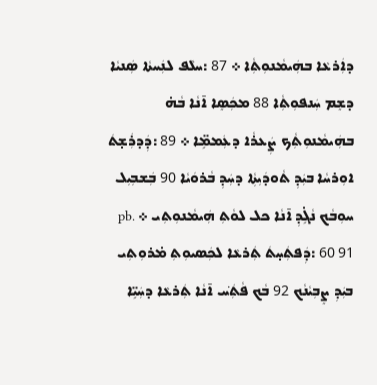ܕܐܲܪܥܵܐ ܒܗܲܝܡܵܢܘܼܬܼܵܐ ܀ 87 :ܚܠܵܦ ܠܢܲܚܬܵܐ ܣܲܢܝܵܐ ܕܫܸܡ ܚܲܢܦܘܼܬܼܵܐ 88 ܡܟܲܣܸܐ ܐ̄ܢܵܐ ܒܵܗ̇ ܒܗܲܝܡܵܢܘܼܬܼܵܟ ܨܲܥܪܵܐ ܕܥܲܡܡܹ̈ܐ ܀ 89 :ܕܲܕܪܲܫ̣ܬܿ ܐܘܼܪܚܵܐ ܒܝܲܕܼ ܬܵܘܕܿܝܼܬܼܵܐ ܕܚܲܕܼ ܒܵܪܘܿܝܵܐ 90 ܒܲܫܒܼܝܼܠ ܚܘܼܒܵܟ ܢܵܓܹ̇ܕܼ ܐ̄ܢܵܐ ܟܠ ܠܘܵܬܼ ܗܲܝܡܵܢܘܼܬܼܝ ܀ pb. 60 91 :ܕܲܦܬܲܚ̣ܬܿ ܬܲܪܥܵܐ ܠܟܲܣܝܘܼܬܼ ܡ̇ܪܘܼܬܼܝ ܒܝܲܕܼ ܨܸܒܼܝܵܢܵܟ 92 ܒܵܟ ܦܵܬܲ݁ܚ ܐ̄ܢܵܐ ܬܲܪܥܵܐ ܕܚܲܝܹ̈ܐ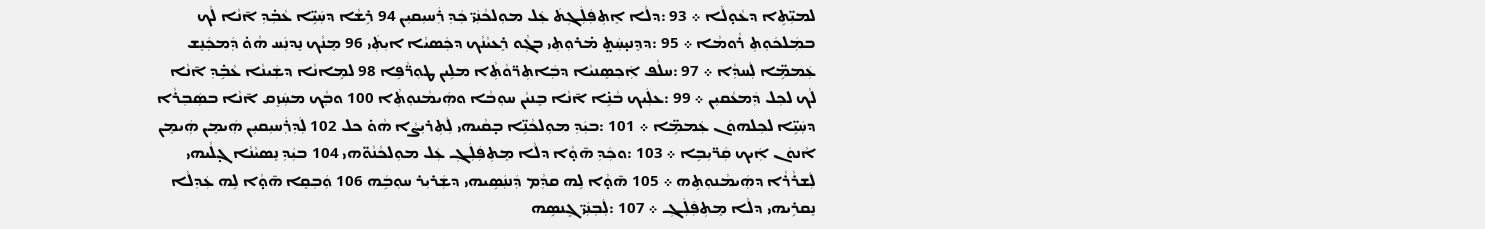ܠܡܝܼ̈ܬܹܐ ܕܥܵܘ̣ܠܵܐ ܀ 93 :ܕܠܵܐ ܐܸܬܼܦܲܠܲܓܼܬܿ ܥܲܠ ܡܘܼܠܟܵܢܲܝ̈ ܟܲܕܼ ܪܲܚܝܼܩܝܼܢ 94 ܪܹܫܵܐ ܕܚܲܝܹ̈ܐ ܥܵܒܼ̇ܕܼ ܐ̄ܢܵܐ ܠܵܟ ܒܡܲܠܟܿܘܼܬܼ ܪܵܘܡܵܐ ܀ 95 :ܕܕܸܢܝ̣ܚܲܬ̤ ܡ̇ܪܘܼܬܼܝ ܒܓܼܵܘ ܪܸܥܝܵܢܵܟ ܕܟܲܣܝܵܐ ܐܝܼܬܲܝ 96 ܡܸܢܵܟ ܢܸܕܢܲܚ ܗܵܘ̇ ܕܲܡܟܲܢܸܫ ܥܲܡܡܹ̈ܐ ܠܲܚܕܼܵܐ ܀ 97 :ܚܠܵܦ ܐܲܟܼܣܸܢܝܵܐ ܕܒܲܐܬܼܪ̈ܘܵܬܼܵܐ ܡܠܹܝܢ ܛܘܼܪ̈ܵܦܹܐ 98 ܠܡܹܐܢܵܐ ܕܫܲܝܢܵܐ ܥܵܒܹ̇ܕܼ ܐ̄ܢܵܐ ܠܵܟ ܠܟܼܠ ܕܲܡܥܵܩܝܼܢ ܀ 99 :ܥܠܲܝܟ ܒܵܢܹ̇ܐ ܐ̄ܢܵܐ ܒܸܢܝܵܢ ܚܘܼܒܵܐ ܘܗܲܝܡܵܢܘܼܬܼܵܐ 100 ܘܒܼܵܟ ܡܚܲܙܸܩ ܐ̄ܢܵܐ ܒܣܲܒܼܪܵܐ ܕܚܲܝܹ̈ܐ ܠܟܼܠܗܘܿܢ ܥܲܡܡܹ̈ܐ ܀ 101 :ܒܝܲܕܼ ܡܘܼܠܟܵܢܹ̈ܐ ܒ̣ܩܵܝܗܝ ܠܲܬܼܪܝܼܨܵܐ ܗܵܘ̇ ܟܠ 102 ܠܲܕܼܪܲܚܝܼܩܝܼܢ ܗܲܝܡܸܢ ܗܲܝܡܸܢ ܐܵܢܘܿܢ ܐܲܝܟ ܩܲܪ̈ܝܼܒܹܐ ܀ 103 :ܘܟܲܕܼ ܗ̄ܘ̣ܵܐ ܕܠܵܐ ܡܸܬܼܦܲܠܲܓܼ ܥܲܠ ܡܘܼܠܟܵܢܵܘ̈ܗܝ 104 ܒܝܲܕܼ ܢܸܣܝܵܢܵܐ ܓ̣ܠܵܝܗܝ ܠܲܫܪܵܪܵܐ ܕܗܲܝܡܵܢܘܼܬܹܗ ܀ 105 ܗ̄ܘ̣ܵܐ ܠܹܗ ܩܕܼܵܡ ܕܲܢܢܲܣܹܝܗܝ ܕܫܲܪܝܼܪ ܚܘܼܒܹܿܗ 106 ܘܲܒܼܩܸܐ ܗ̄ܘ̣ܵܐ ܠܹܗ ܥܲܕܼܠܵܐ ܢܸܩܪܹܝܗܝ ܕܠܵܐ ܡܸܬܼܦܲܠܲܓܼ ܀ 107 :ܠܲܒܼܢܲܝ̈ ܓܸܢܣܹܗ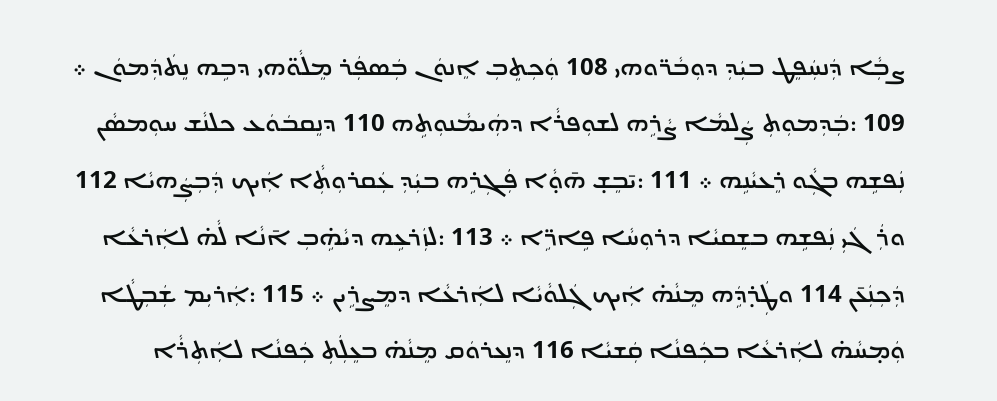ܨܒܼܵܐ ܕܲܢܚܲܦܸܛ ܒܝܲܕܼ ܕܘܼܒܵܪ̈ܘܗܝ 108 ܘܲܟܼܬܸܒܼ ܐܸܢܘܿܢ ܒܲܣܦܲܪ ܡܸܠܵܘ̈ܗܝ ܕܒܹܗ ܢܸܬܿܕܲܡܘܿܢ ܀ 109 :ܒܲܕܼܡܘܼܬܼ ܨܲܠܡܵܐ ܨܵܪܹܗ ܠܫܘܼܦܪܵܐ ܕܗܲܝܡܵܢܘܼܬܹܗ 110 ܕܢܸܩܒܿܘܿܥ ܟܠܢܵܫ ܚܘܼܡܣܵܢ ܢܲܦܫܹܗ ܒܓܼܵܘ ܪܸܥܝܵܢܹܗ ܀ 111 :ܝ̄ܒܸܫ̣ ܗ̄ܘ̣ܵܐ ܦܲܓܼܪܹܗ ܒܝܲܕܼ ܥܲܩܪܘܼܬܼܵܐ ܐܲܝܟ ܕܲܒܼܨܲܗܝܵܐ 112 ܘܪܲܓܿܝܼ ܢܲܦܫܹܗ ܒܫܸܩܝܵܐ ܕܪܘܼܚܵܐ ܦܹܐܪܹ̈ܐ ܀ 113 :ܠܙܲܪܥܹܗ ܕܝܵܗܹ̇ܒܼ ܐ̄ܢܵܐ ܠܵܗ̇ ܠܐܲܪܥܵܐ ܕܲܟܼܢܲܥ̄ܢ 114 ܘܛܲܪ̣ܕܹܿܗ ܡܸܢܵܗ̇ ܐܲܝܟ ܓܲܠܘܵܝܵܐ ܠܐܲܪܥܵܐ ܕܡܸܨܪܹܝܢ ܀ 115 :ܐܲܪܝܼܡ ܫܲܒܼܛܵܐ ܘܲܡ̣ܚܵܗ̇ ܠܐܲܪܥܵܐ ܒܟܲܦܢܵܐ ܩܲܫܝܵܐ 116 ܕܢܸܥܪܘܿܩ ܡܸܢܵܗ̇ ܒܥܸܠܲܬܼ ܟܲܦܢܵܐ ܠܐܲܬܼܪܵܐ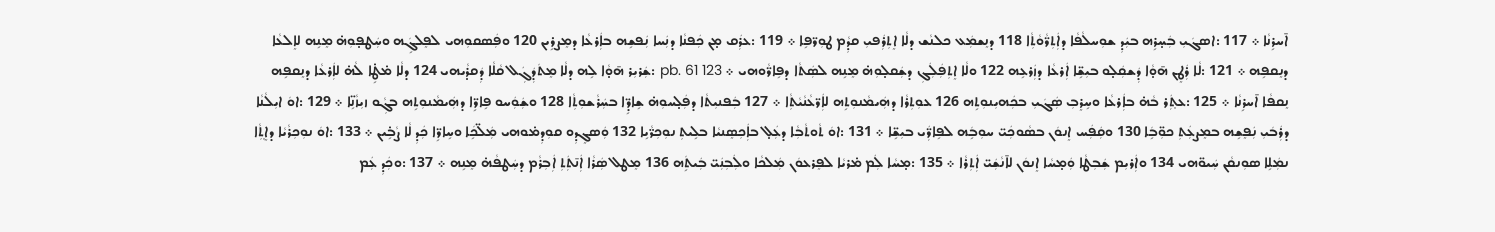ܐ̄ܚܪܹܢܵܐ ܀ 117 :ܐܣܓܿܝܼ ܒܲܚ̣ܪܹܗ ܒܝܲܕܼ ܫܘܼܚܠܵܦܵܐ ܕܐܲܬܼܪ̈ܵܘܵܬܼܵܐ 118 ܕܢܸܫܡܲܥ ܟܠܢܵܫ ܕܠܵܐ ܐܸܬܼܪܲܦܝܼ ܩܕܼܵܡ ܛܘܼܪ̈ܦܹܐ ܀ 119 :ܥܪܲܩ ܡ̣ܢ ܟܲܦܢܵܐ ܕܢܲܚܐ ܢܲܦܫܹܗ ܒܐܲܪܥܵܐ ܕܡܸܨܪܹܝܢ 120 ܘܦܲܣܩܘܼܗܝ ܠܦܸܠܓܹܿܗ ܘܚܲܛܦ̣ܘܼܗ̇ ܡܸܢܹܗ ܠܐܸܠܥܵܐ ܕܢܸܩܦܹܗ ܀ 121 :ܠܵܐ ܪܲܛܸܢ ܗ̄ܘ̣ܵܐ ܕܲܫܩܲܠ̣ܘ ܒܝܼܫܹ̈ܐ ܐܲܪܥܵܐ ܕܙܲܪܥܹܗ 122 ܘܠܵܐ ܐܸܬܼܦܲܠܲܓܼ ܕܫܲܩܠ̣ܘܼܗ̇ ܡܸܢܹܗ ܠܣܲܬܵܐ ܕܦܹܐܪ̈ܵܘܗܝ ܀ pb. 61 123 :ܫܲܪܝܼܪ ܗ̄ܘ̣ܵܐ ܠܹܗ ܕܠܵܐ ܡܸܬܿܕܲܓܲܠ ܩܵܠܵܐ ܕܲܩܪ̣ܵܝܗܝ 124 ܕܠܵܐ ܡ̇ܛܹ̇ܐ ܠܵܗ̇ ܠܐܲܪܥܵܐ ܕܢܸܩܦܹܗ ܢܸܩܦܵܐ ܐ̄ܚܪܹܢܵܐ ܀ 125 :ܥܬ݂ܲܪ ܒܵܗ̇ ܒܐܲܪܥܵܐ ܘܚܹܪܸܒܼ ܣܲܓܿܝܼ ܒܟܲܗܝܼܢܘܼܬܹܗ 126 ܥܘܼܬܼܪܵܐ ܕܗܲܝܡܵܢܘܼܬܹܗ ܠܐܲܪ̈ܥܵܢܵܝܵܬܼܵܐ ܀ 127 ܒܲܦܢܝܼܬܵܐ ܕܦܲܠ̣ܚܘܼܗ̇ ܫܹܐܕܹ̈ܐ ܒܚܲܪܵܫܘܼܬܼܵܐ 128 ܘܫܲܘܲܚܘ ܦܹܐܪܹ̈ܐ ܕܗܲܝܡܵܢܘܼܬܹܗ ܒܓܼܵܘ ܙܝܼܙܵܢܹ̈ܐ ܀ 129 :ܐܘܿ ܐܝܼܠܵܢܵܐ ܕܪܲܒܿܝܼ ܢܲܦܸܫܹܗ ܒܡܸܨܥܲܬܼ ܟܘܼ̈ܒܹܿܐ 130 ܘܩܲܦܲܚ ܐܸܢܘܿܢ ܒܣܵܘܟܲܝ̈ ܚܘܼܒܹܿܗ ܠܦܹܐܪ̈ܲܝ ܒܝܼܫܹ̈ܐ ܀ 131 :ܐܘܿ ܬܵܘܬܵܒܼܵܐ ܕܥܲܠ̣ ܒܐܲܟܼܣܸܢܝܵܐ ܒܠܹܝܬܼ ܢܘܼܟܼܪ̈ܵܝܹܐ 132 ܘܲܣܓܸܕܼܘ ܩܘܼܕܼܡ̇ܘܗܝ ܡܲܠ̈ܟܹܿܐ ܘܚܹܐܪܹ̈ܐ ܟܲܕܼ ܠܵܐ ܨܵܒܹ̇ܝܢ ܀ 133 :ܐܘܿ ܢܘܼܟܼܪܵܝܵܐ ܕܐܸܬܼ݂ܵܐ ܢܡܲܠܹܐ ܣܘܼܢܩܵܢ ܚܲܝܘ̈ܗܝ 134 ܘܐܲܪܝܼܡ ܫܲܒܼܛܵܐ ܘܲܡ̣ܚܵܐ ܐܸܢܘܿܢ ܠܐ̄ܢܵܫܲܝ̈ ܐܲܬܼܪܵܐ ܀ 135 :ܡ̣ܚܵܐ ܠܲܡ ܡ̇ܪܝܵܐ ܠܦܸܪܥܘܿܢ ܡܲܠܟܵܐ ܘܠܲܒܼܢܲܝ̈ ܒܲܝܬܹܿܗ 136 ܡܸܛܠ ܣܲܪܵܐ ܐܲܢ̄ܬܲܬܼ ܐܲܒܼܪܵܡ ܕܚܲܛܦܵܗ̇ ܡܸܢܹܗ ܀ 137 :ܘܟܲܕܼ ܥܲܡ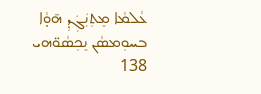ܥܵܠܡܵܐ ܡܸܬܼܢܲܓܲܕܼ ܗ̄ܘ̣ܵܐ ܒܚܘܼܡܣܵܢ ܢܸܟܼܣܵܘ̈ܗܝ 138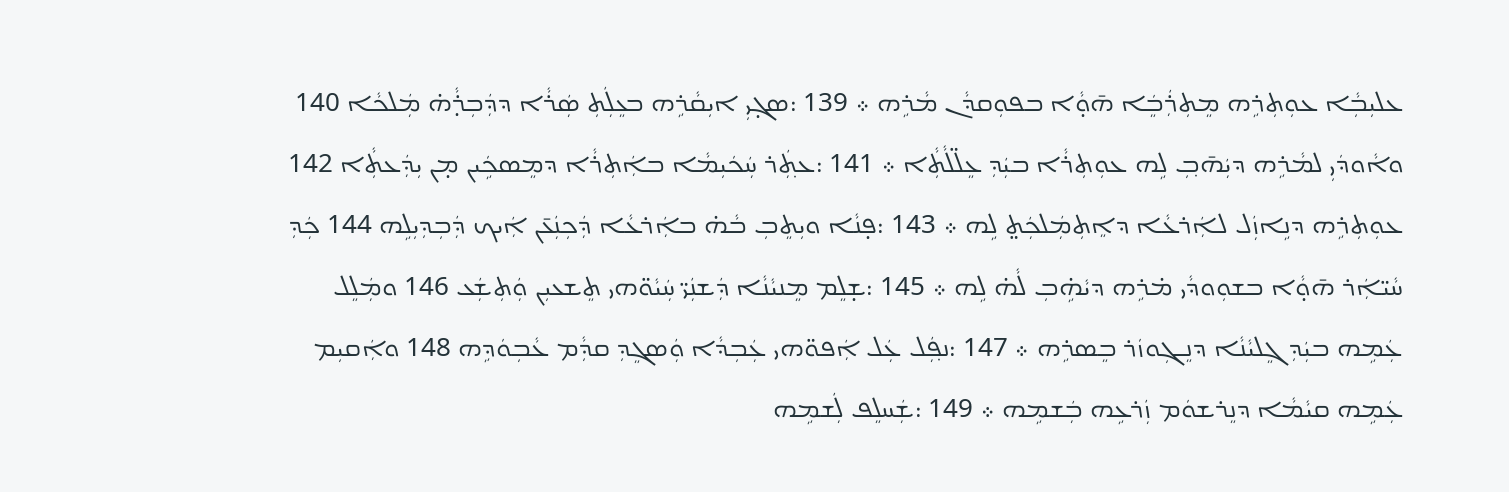ܥܠܝܼܒܼܵܐ ܥܘܼܬܼܪܹܗ ܡܸܬܼܪܲܒܸܿܐ ܗ̄ܘ̣ܵܐ ܒܦܘܼܩܕܵܢ ܡܵܪܹܗ ܀ 139 :ܣܓ̣ܝܼ ܐܝܼܩܵܪܹܗ ܒܥܸܠܲܬܼ ܣܲܪܵܐ ܕܕܲܒܼܪ̣ܵܗ̇ ܡܲܠܟܵܐ 140 ܘܐܵܘܕܿܝܼ ܠܡܵܪܹܗ ܕܝܲܗ̄ܒܼ݂ ܠܹܗ ܥܘܼܬܼܪܵܐ ܒܝܲܕܼ ܥܸܠ̈ܠܵܬܼܵܐ ܀ 141 :ܥܬ݂ܲܪ ܚܲܟܿܝܼܡܵܐ ܒܐܲܬܼܪܵܐ ܕܡܸܣܟܹܿܝܢ ܡ̣ܢ ܝܼܕܲܥܬܼܵܐ 142 ܥܘܼܬܼܪܹܗ ܕܢܹܐܙܲܠ ܠܐܲܪܥܵܐ ܕܐܸܬܼܡܲܠܟܲܬ̤ ܠܹܗ ܀ 143 :ܦ̣ܢܵܐ ܘܝܼܬܸܒܼ ܒܵܗ̇ ܒܐܲܪܥܵܐ ܕܲܟܼܢܲܥ̄ܢ ܐܲܝܟ ܕܲܒܼܕܼܝܼܠܹܗ 144 ܟܲܕܼ ܚܵܝ̈ܐܲܪ ܗ̄ܘ̣ܵܐ ܒܫܘܼܘܕܵܝ ܡ̇ܪܹܗ ܕܝܵܗܹ̇ܒܼ ܠܵܗ̇ ܠܹܗ ܀ 145 :ܫ̣ܠܸܡ ܡܸܢܝܵܢܵܐ ܕܲܫܢܲܝ̈ ܚܲܝܵܘ̈ܗܝ ܬܸܫܥܝܼܢ ܘܲܬܼܫܲܥ 146 ܘܡܲܠܸܠ ܥܲܡܹܗ ܒܝܲܕܼ ܓܸܠܝܵܢܵܐ ܕܢܸܓܼܘܙܿܪ ܒܸܣܪܹܗ ܀ 147 :ܢܦ݂ܲܠ ܥܲܠ ܐܲܦܘ̈ܗܝ ܥܲܒܼܕܵܐ ܘܲܣܓܸܕܼ ܩܕܼܵܡ ܥܵܒܼܘܿܕܹܗ 148 ܘܐܲܩܝܼܡ ܥܲܡܹܗ ܩܝܵܡܵܐ ܕܢܸܪܫܘܿܡ ܙܲܪܥܹܗ ܒܲܫܡܹܗ ܀ 149 :ܫܲܚܠܸܦ ܠܲܫܡܹܗ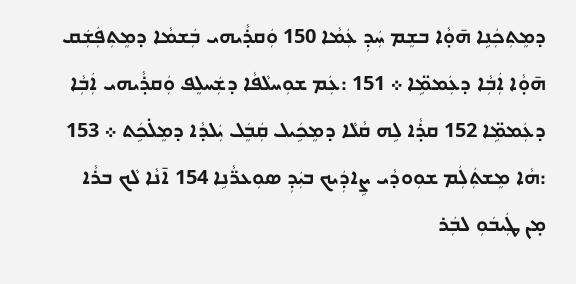ܕܡܸܬܼܟܲܢܹܐ ܗ̄ܘ̣ܵܐ ܒܫܸܡ ܚܲܕܼ ܥܲܡܵܐ 150 ܘܲܩܪ̣ܵܝܗܝ ܒܲܫܡܵܐ ܕܡܸܬܼܦܲܫܲܩ ܗ̄ܘ̣ܵܐ ܐܲܒܼܵܐ ܕܥܲܡܡܹ̈ܐ ܀ 151 :ܥܲܡ ܫܘܼܚܠܵܦܵܐ ܕܫܲܚܠܸܦ ܘܲܩܪ̣ܵܝܗܝ ܐܲܒܼܵܐ ܕܥܲܡܡܹ̈ܐ 152 ܩܪ̣ܵܐ ܠܹܗ ܩܵܠܵܐ ܕܡܸܟܹܿܝܠ ܩܲܒܸܿܠ ܝܲܠܕܵܐ ܕܡܸܠ̇ܟܹܿܬ ܀ 153 :ܗܵܐ ܡܸܫܬܲܠܲܡ ܫܘܼܘܕܵܝ ܨܹܐܕܲܝܟ ܒܝܲܕܼ ܣܘܼܥܪ̈ܵܢܹܐ 154 ܐ̄ܢܵܐ ܠܵܟ ܒܪܵܐ ܡ̣ܢ ܛܲܝܒܿܘܼ ܠܒܲܪ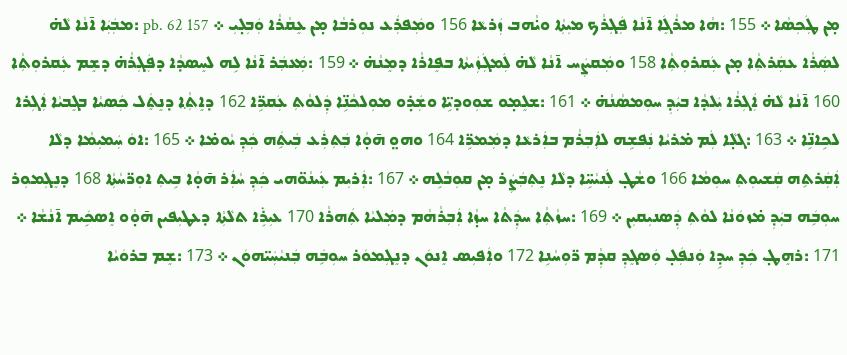ܡ̣ܢ ܛܲܟܼܣܵܐ ܀ 155 :ܗܵܐ ܡܪܵܓܸܿܐ ܐ̄ܢܵܐ ܦܲܓܼܪܵܟ ܡܝܼܬܼܵܐ ܘܝ̇ܵܗܒ ܙܲܪܥܵܐ 156 ܘܡܲܦܪܲܥ ܢܘܼܪܒܵܐ ܡ̣ܢ ܥܸܩܵܪܵܐ ܘܲܒܼܠ̣ܝܼ ܀ pb. 62 157 :ܡܒܲܝܲܐ ܐ̄ܢܵܐ ܠܵܗ̇ ܠܣܲܪܵܐ ܥܩܲܪܬܼܵܐ ܡ̣ܢ ܥܲܩܪܘܼܬܼܵܐ 158 ܘܡܲܩܨܲܚ ܐ̄ܢܵܐ ܠܵܗ̇ ܠܲܡܓܲܙܲܝܬܵܐ ܒܦܸܐܪܵܐ ܕܡܸܢܵܗ̇ ܀ 159 :ܡܲܥܒܲܪ ܐ̄ܢܵܐ ܠܹܗ ܠܚܸܣܕܵܐ ܕܦܲܓܼܪܵܗ̇ ܕܫܸܡ ܥܲܩܪܘܼܬܼܵܐ 160 ܐ̄ܢܵܐ ܠܵܗ̇ ܐܲܓܼܪܵܐ ܝܲܠܕܵܐ ܒܝܲܕܼ ܚܘܼܡܣܵܢܵܗ̇ ܀ 161 :ܫܠܸܡ̣ܘ ܫܘܼܘܕܝܹ̈ܐ ܘܫܲܪ̣ܘ ܡܘܼܠܟܵܢܹ̈ܐ ܕܲܠܘܵܬܼ ܥܲܩܪܹ̈ܐ 162 ܕܐܸܬܼ݂ܵܐ ܕܢܸܬܸܿܠ ܟܲܣܝܵܐ ܒܓܸܒܝܵܐ ܐܲܓܼܪܐ ܠܟܹܐܢܹ̈ܐ ܀ 163 :ܓܠ̣ܵܐ ܠܲܡ ܡ̇ܪܝܵܐ ܢܲܦܫܹܗ ܠܐܲܒܼܪܵܡ ܒܐܲܪܥܵܐ ܕܡܲܡܪܹ̈ܐ 164 ܘܗܘ̤ ܗ̄ܘ̣ܵܐ ܒܲܬܼܪܲܥ ܒܲܝܬܹܿܗ ܟܲܕܼ ܝܵܘܡ̇ܐ ܀ 165 :ܐܘܿ ܚܲܡܝܼܡܵܐ ܕܠܵܐ ܐܲܩܲܪܬܹܗ ܩܲܫܝܘܼܬܼ ܚܘܼܡܵܐ 166 ܘܫܵܛ̣ ܠܲܢܝܵܚܹ̈ܐ ܕܠܵܐ ܢܸܬܼܒܲܨܲܪ ܡ̣ܢ ܩܘܼܒܵܠܹܗ ܀ 167 :ܐܲܪܝܼܡ ܥܲܝܢܵܘ̈ܗܝ ܟܲܕܼ ܚܵܐܲܪ ܗ̄ܘ̣ܵܐ ܒܹܝܬܼ ܐܘܼܪ̈ܚܵܬܼܵܐ 168 ܕܢܸܓܼܡܘܼܪ ܚܘܼܒܹܿܗ ܒܝܲܕܼ ܡ̇ܙܘܿܢܵܐ ܠܘܵܬܼ ܕܲܣܢܝܼܩܝܼܢ ܀ 169 :ܚܙܵܬܼܵܐ ܚܕܲܬܵܐ ܚܙ̣ܵܐ ܐܲܒܼܪܵܗܵܡ ܕܡܲܠܝܵܐ ܬܲܗܪܵܐ 170 ܥܝܼܪܹ݁ܐ ܬܠܵܬܼܵܐ ܕܥܛܝܼܦܝܢ ܗ̄ܘ̣ܵܘ ܐܸܣܟܹܿܝܡ ܐ̄ܢܵܫܵܐ ܀ 171 :ܪܗܸܛ̣ ܟܲܕܼ ܚܕܹܐ ܘܲܢܦܲܠ̣ ܘܲܣܓܸܕܼ ܩܕܼܵܡ ܪ̈ܘܼܚܵܢܹܐ 172 ܘܐܲܦܝܼܣ ܐܸܢܘܿܢ ܕܢܸܓܼܡܘܿܪ ܚܘܼܒܹܿܗ ܒܲܢܝܵܚܲܝ̈ܗܘܿܢ ܀ 173 :ܫܸܡ ܒܪܘܿܝܵܐ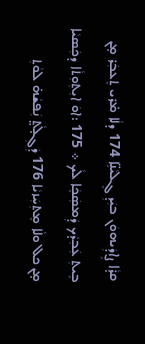ܩܪ̣ܵܐ ܨܹܐܕܲܝܗܘܿܢ ܒܝܲܕܼ ܓܸܠܝܵܢܹ̈ܐ 174 ܕܠܵܐ ܡ̇ܪܝ ܬܸܥܒܲܪ ܡ̣ܢ ܒܹܝܬܼ ܥܲܒܼܕܵܟ ܕܲܡܣܲܟܸܿܐ ܠܵܟ ܀ 175 :ܐܘܿ ܐܝܼܬܼܘܼܬܵܐ ܕܟܲܣܝܵܐ ܡ̣ܢ ܟܠ ܘܠܵܐ ܡܸܬܼܚܲܙܝܵܐ 176 ܕܲܓܼܠ̣ܵܬ̤ ܢܲܦܫܵܗ̇ ܠܘܵܬܼ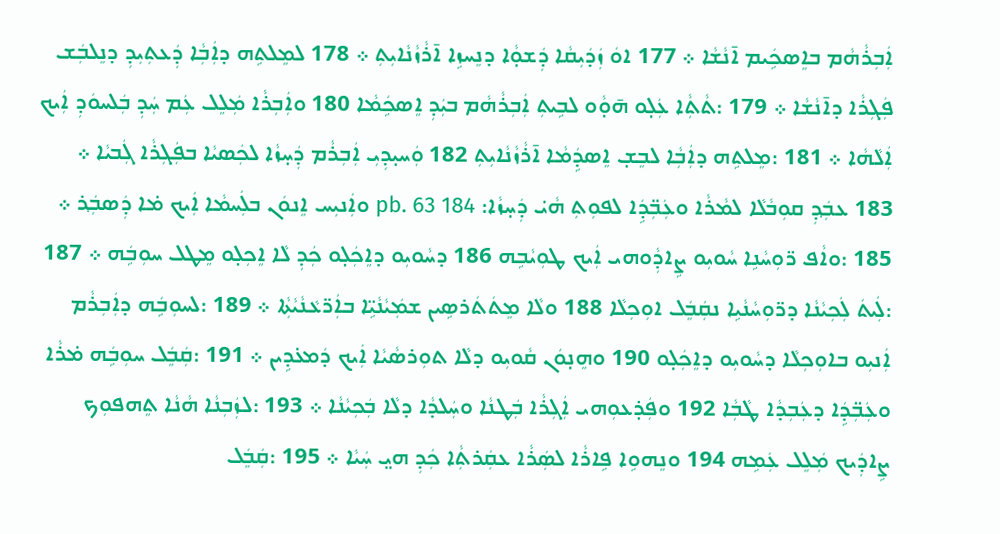ܐܲܒܼܪܵܗܵܡ ܒܐܸܣܟܹܿܝܡ ܐ̄ܢܵܫܵܐ ܀ 177 ܐܘܿ ܙܲܕܿܝܼܩܵܐ ܕܲܫܘ̣ܵܐ ܕܢܸܚܙܹܐ ܐ̄ܪܵܙܵܢܵܐܝܼܬܼ ܀ 178 ܠܡܸܠܬܹܗ ܕܐܲܒܼܵܐ ܕܲܥܬܼܝܼܕܼ ܕܢܸܠܒܲܫ ܦܲܓܼܪܵܐ ܕܐ̄ܢܵܫܵܐ ܀ 179 :ܬܵܬܼܵܐ ܥܲܠ̣ܘ ܗ̄ܘ̣ܵܘ ܠܒܹܝܬܼ ܐܲܒܼܪܵܗܵܡ ܒܝܲܕܼ ܐܸܣܟܹܿܡܵܐ 180 ܘܐܲܒܼܪܵܐ ܡܲܠܸܠ ܥܲܡ ܚܲܕܼ ܒܲܠܚܘܿܕܼ ܐܲܝܟ ܐܲܠܵܗܵܐ ܀ 181 :ܡܸܠܬܹܗ ܕܐܲܒܼܵܐ ܠܒܸܫ̣ ܐܸܣܕܹܿܡܵܐ ܐ̄ܪܵܙܵܢܵܐܝܼܬܼ 182 ܘܲܚܝ̣ܕܼܝܼ ܐܲܒܼܪܵܡ ܕܲܚ̣ܙܵܐ ܠܟܲܣܝܵܐ ܒܦܲܓܼܪܵܐ ܓܲܒܝܵܐ ܀ 183 ܥܒ݂ܲܕܼ ܩܘܼܒܵܠܵܐ ܠܡܵܪܵܐ ܘܥܲܒܼ̈ܕܹܿܐ ܠܦܘܼܬܼ ܗܵܝ̇ ܕܲܚ̣ܙܵܐ: pb. 63 184 ܘܐܲܢܝܼܚ ܐܸܢܘܿܢ ܒܠܲܚܡܵܐ ܐܲܝܟ ܡ̇ܐ ܕܲܣܒ݂ܲܪ ܀ 185 :ܘܐܵܦ ܪ̈ܘܼܚܵܢܹܐ ܚܵܘܝܼܘ ܨܹܐܕܼܵܘܗܝ ܐܲܝܟ ܛܘܼܝܵܒܹܗ 186 ܕܚܵܘܝܼܘ ܕܐܸܟܲܠ̣ܘ ܟܲܕܼ ܠܵܐ ܐܸܟܼܠ̣ܘ ܡܸܛܠ ܚܘܼܒܹܿܗ ܀ 187 :ܠܲܝܬܿ ܠܲܟܼܝܵܢܵܐ ܕܪ̈ܘܼܚܵܢܵܝܹܐ ܢܩܲܒܸܿܠ ܐܘܼܟܼܠܵܐ 188 ܘܠܵܐ ܡܸܬܿܬܿܪܣܹܝܢ ܫܡܲܝܵܢܵܝܹ̈ܐ ܒܐܲܪ̈ܥܵܢܵܝܵܬܼܵܐ ܀ 189 :ܠܚܘܼܒܹܿܗ ܕܐܲܒܼܪܵܡ ܐܲܢܝܼܘ ܒܐܘܼܟܼܠܵܐ ܕܚܵܘܝܼܘ ܕܐܸܟܲܠ̣ܘ 190 ܘܗܸܢ̣ܘܿܢ ܩܵܘܝܼܘ ܕܠܵܐ ܬܘܼܪܣܵܝܵܐ ܐܲܝܟ ܕܿܡܥ̇ܕܹܝܢ ܀ 191 :ܩܲܒܸܿܠ ܚܘܼܒܹܿܗ ܡ̇ܪܵܐ ܘܥܲܒܼ̈ܕܹܿܐ ܕܥܲܒܼܕܵܐ ܛܵܒܼܵܐ 192 ܘܦܲܪ̣ܥܘܼܗܝ ܐܲܓܼܪܵܐ ܒܲܛܢܵܐ ܘܚܲܠܕܵܐ ܕܠܵܐ ܒܲܟܼܝܵܢܵܐ ܀ 193 :ܠܙܲܒܼܢܵܐ ܗܵܢܵܐ ܬܸܗܦܘܼܟ ܨܹܐܕܲܝܟ ܡܲܠܸܠ ܥܲܡܹܗ 194 ܘܢܸܗܘܹܐ ܦܹܐܪܵܐ ܠܣܲܪܵܐ ܥܩܲܪܬܼܵܐ ܟܲܕܼ ܗܝ̤ ܚܲܝܵܐ ܀ 195 :ܩܲܒܸܿܠ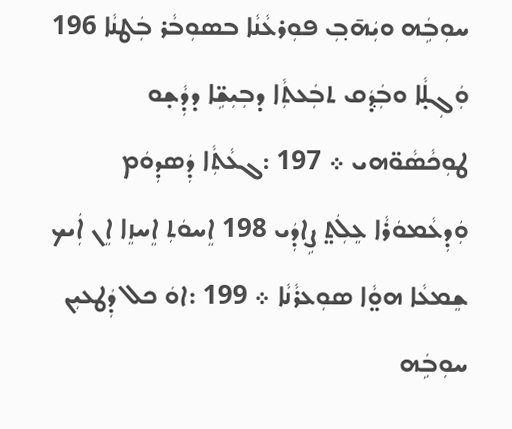ܚܘܼܒܹܿܗ ܘܝܲܗ̄ܒܼ݂ ܦܘܼܪܥܵܢܵܐ ܒܣܘܼܒܵܪ ܒܲܛܢܵܐ 196 ܘܲܓܼܠ̣ܵܐ ܘܒܲܕ݂ܿܩ ܬܒܲܥܬܼܵܐ ܕܒܼܝܼܫܹ̈ܐ ܕܕܼܵܫ̣ܘ ܛܘܼܟܵܣܵܘ̈ܗܝ ܀ 197 :ܓܥܵܬܼܵܐ ܕܲܣܕܼܘܿܡ ܘܲܕܼܥܵܡܘܿܪܵܐ ܥܸܠܲܬ̤ ܨܹܐܕܲܝ 198 ܐܸܚܘܿܬܼ ܐܸܚܙܸܐ ܐܸܢ ܐܲܝܟ ܫܸܡܥܵܐ ܗܘ̤ܵܐ ܣܘܼܥܪܵܢܵܐ ܀ 199 :ܐܘܿ ܟܠ ܕܲܛܥܝܼܢ ܚܘܼܒܹܿܗ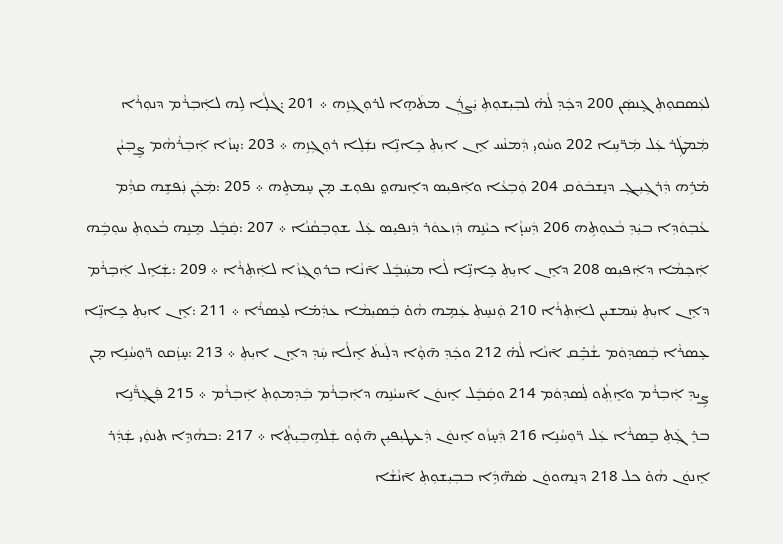ܠܥܲܣܩܘܼܬܼ ܓܸܢܣܲܢ 200 ܕܟܲܕܼ ܠܵܗ̇ ܠܒܼܝܼܫܘܼܬܼ ܝܲܨܪܲܢ ܡܬܿܗܸܐ ܠܪܘܼܓܼܙܹܗ ܀ 201 :ܓܠ̣ܵܐ ܠܹܗ ܠܐܲܒܼܪܵܡ ܕܢܘܼܪܵܐ ܡܲܡܛܲܪ ܥܲܠ ܡܲܪ̈ܚܹܐ 202 ܘܚܵܘܝܼ ܕܲܡܢܵܚ ܐܸܢ ܐܝܼܬܼ ܟܹܐܢܹ̈ܐ ܢܫܲܠܸܐ ܪܘܼܓܼܙܹܗ ܀ 203 :ܚ̣ܙܵܐ ܐܲܒܼܪܵܗܵܡ ܨܸܒܼܝܵܢ ܡ̇ܪܹܗ ܕܲܪܓܼܝܼܓܼ ܕܢܸܫܒܿܘܿܩ 204 ܘܲܒܼܥܵܐ ܘܐܲܦܝܼܣ ܕܐܸܢܗܘ̤ ܢܦܘܼܫ ܡ̣ܢ ܚܸܡܬܹܗ ܀ 205 :ܡܲܟܸܿܢ ܢܲܦܫܹܗ ܩܕܼܵܡ ܥܵܒܼܘܿܕܼܐ ܒܝܲܕܼ ܒܵܥܘܼܬܹܗ 206 ܕܲܚܙ̣ܵܐ ܟܝܵܢܹܗ ܕܲܙܥܘܿܪ ܕܲܢܦܝܼܣ ܥܲܠ ܫܘܼܒܼܩܵܢܵܐ ܀ 207 :ܩܲܒܸܿܠ ܡܸܢܹܗ ܒܵܥܘܼܬܼ ܚܘܼܒܹܿܗ ܐܲܟܼܡܵܐ ܕܐܲܦܝܼܣ 208 ܕܐܸܢ ܐܝܼܬܼ ܟܹܐܢܹ̈ܐ ܠܵܐ ܡܚܲܒܸܿܠ ܐ̄ܢܵܐ ܒܪܘܼܓܼܙܵܐ ܠܐܲܬܼܪܵܐ ܀ 209 :ܫܲܐܸܠ ܐܲܒܼܪܵܡ ܕܐܸܢ ܐܝܼܬܼ ܚܲܡܫܝܼܢ ܠܐܲܬܼܪܵܐ 210 ܘܲܢܚܸܬܼ ܥܲܡܹܗ ܗܵܘ̇ ܒܲܣܝܼܡܵܐ ܥܕܲܡ̇ܐ ܠܥܸܣܪܵܐ ܀ 211 :ܐܸܢ ܐܝܼܬܼ ܟܹܐܢܹ̈ܐ ܥܸܣܪܵܐ ܒܲܣܕܼܘܿܡ ܫܵܒܹ̇ܩ ܐ̄ܢܵܐ ܠܵܗ̇ 212 ܘܟܲܕܼ ܗ̄ܘ̣ܵܐ ܕܠܲܝܬܿ ܐܸܠܵܐ ܚܲܕܼ ܕܐܸܢ ܐܝܼܬܼ ܀ 213 :ܚ̣ܙܲܩܘ ܪ̈ܘܼܚܵܢܹܐ ܡ̣ܢ ܨܹܝܕܼ ܐܲܒܼܪܵܡ ܘܐܸܬܼ݂ܵܘ ܠܲܣܕܼܘܿܡ 214 ܘܩܲܒܸܿܠ ܐܸܢܘܿܢ ܐ̄ܚܝܵܢܹܗ ܕܐܲܒܼܪܵܡ ܒܲܕܼܡܘܼܬܼ ܐܲܒܼܪܵܡ ܀ 215 ܦܲܓܼܪ̈ܵܢܹܐ ܒܪܸܓܲܬܼ ܒܸܣܪܵܐ ܥܲܠ ܪ̈ܘܼܚܵܢܹܐ 216 ܕܲܚ̣ܙܵܘ ܐܸܢܘܿܢ ܕܲܥܛܝܼܦܝܼܢ ܗ̄ܘ̣ܵܘ ܫܲܠܗܹܒܼܝܼܬܼܵܐ ܀ 217 :ܒܗܵܕܹܐ ܬܢܘܲܝ ܫܲܕܲܪ ܐܸܢܘܿܢ ܗܵܘ̇ ܟܠ 218 ܕܢܸܗܘܘܿܢ ܣܵܗ̈ܕܹܿܐ ܒܒܼܝܼܫܘܼܬܼ ܐ̄ܢܵܫܵܐ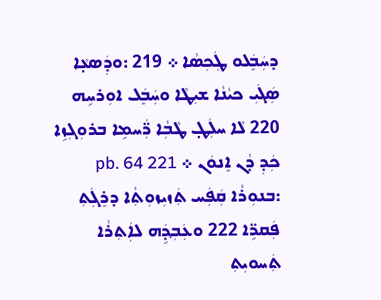ܕܚܲܒܸܿܠܘ ܛܲܟܼܣܵܐ ܀ 219 :ܘܕܲܣܥ̣ܵܐ ܣܲܓܿܝܼ ܟܝܵܢܵܐ ܫܝܼܛܵܐ ܘܚܲܒܸܿܠ ܐܘܼܪܚܹܗ 220 ܠܵܐ ܚܠܲܛ̣ ܛܵܒܼܵܐ ܪ̈ܲܚܡܹܐ ܒܪܘܼܓܼܙܹܐ ܟܲܕܼ ܕܵܢ ܐܸܢܘܿܢ ܀ pb. 64 221 :ܒܢܘܼܪܵܐ ܩܲܦܲܚ ܬܲܙܝܼܙܘܼܬܼܵܐ ܕܪܸܓܲܬܼ ܦܲܩܪܹ̈ܐ 222 ܘܥܲܒܼ݂ܕܹܿܗ ܠܐܲܬܼܪܵܐ ܬܲܚܘܝܼܬܼ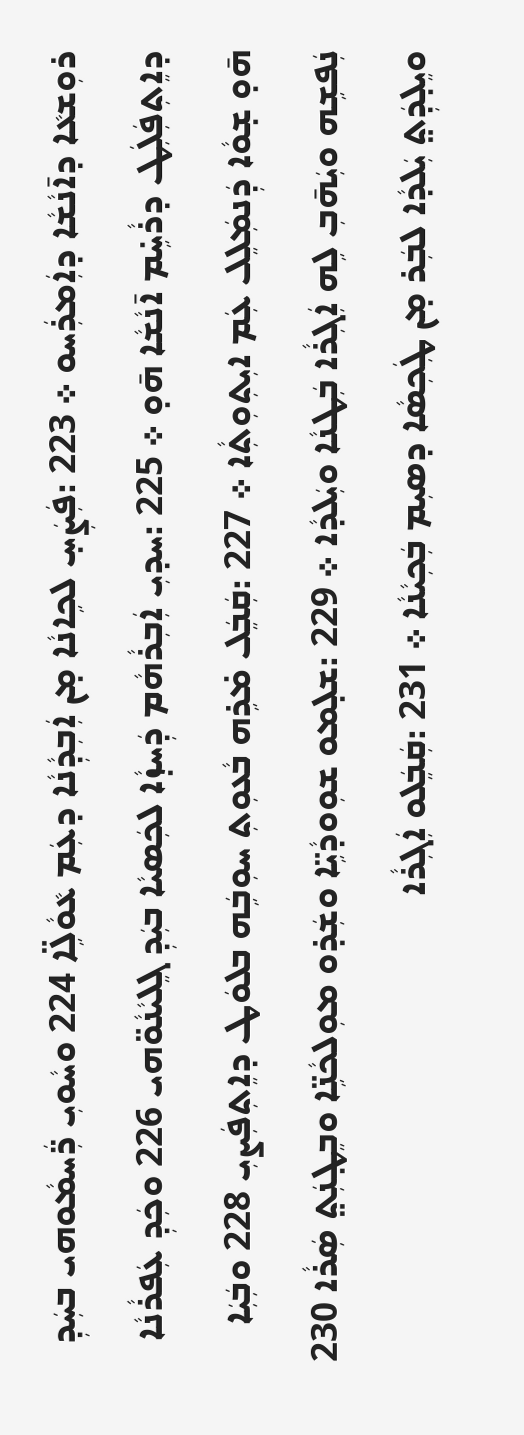ܪܘܼܫܥܵܐ ܕܐ̄ܢܵܫܵܐ ܕܐܲܡܪܲܚܘ ܀ 223 :ܦܲܨܲܚ̣ ܠܟܹܐܢܵܐ ܡ̣ܢ ܐܲܒܼܕܼܵܢܵܐ ܕܥܲܡ ܥܵܘܵܠܹ̈ܐ 224 ܘܚܵܘܝܼ ܪ̈ܲܚܡܵܘܗܝ ܒܚܲܕܼ ܕܐܸܬܼܦܲܠܲܛ ܕܪܵܚܹ̇ܡ ܐ̄ܢܵܫܵܐ ܗ̄ܘ̣ ܀ 225 :ܚܕܝܼ ܐܲܒܼܪܵܗܵܡ ܕܲܚܙ̣ܵܐ ܠܟܲܣܝܵܐ ܒܝܲܕܼ ܓܸܠܝܵܢܵܘ̈ܗܝ 226 ܘܟܲܕܼ ܥܲܦܪܵܢܵܐ ܗ̄ܘ̣ ܫ̣ܘܵܐ ܕܲܢܡܲܠܸܠ ܥܲܡ ܐܝܼܬܼܘܼܬܼܵܐ ܀ 227 :ܩܲܒܸܿܠ ܡ̇ܪܹܗ ܒܵܥܘܼܬܼ ܚܘܼܒܹܿܗ ܒܠܘܿܛ ܕܐܸܬܼܦܲܨܝܼ 228 ܘܒܲܝܲܐ ܢܲܦܫܹܗ ܘܝܲܗ̄ܒܼ ܠܹܗ ܐܲܓܼܪܵܐ ܒܲܛܢܵܐ ܘܝܲܠܕܵܐ ܀ 229 :ܫܠ̣ܡܘ ܫܘܼܘܕܵܝܹ̈ܐ ܘܫܲܪ̣ܘ ܡܘܼܠܟܵܢܹ̈ܐ ܘܒܸܛ̣ܢܲܬ̤ ܣܲܪܵܐ 230 ܘܝܸܠ̣ܕܲܬ̤ ܝܲܠܕܵܐ ܠܒܲܪ ܡ̣ܢ ܛܲܟܼܣܵܐ ܕܣܝܼܡ ܒܲܟܼܝܵܢܵܐ ܀ 231 :ܩܲܒܸܿܠܘ ܐܲܓܼܪܵܐ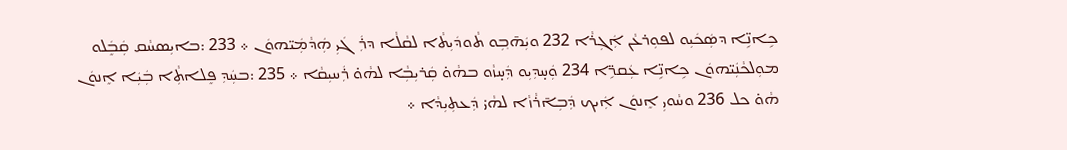ܟܹܐܢܹ̈ܐ ܕܣܲܟܿܝܼܘ ܠܦܘܼܪܥܵܢ ܐܲܓܼܪܵܐ 232 ܘܝܲܗ̄ܒܼ݂ܘ ܬܵܘܕܿܝܼܬܵܐ ܠܩܵܠܵܐ ܕܪܲܓܿܝܼ ܗܲܕܵܡܲܝ̈ܗܘܿܢ ܀ 233 :ܒܐܝܼܣܚܵܩ ܩܲܒܸܿܠܘ ܡܘܼܠܟܵܢܲܝ̈ܗܘܿܢ ܟܹܐܢܹ̈ܐ ܥܲܩܪܹ̈ܐ 234 ܘܲܚ̣ܕܼܝܼܘ ܕܲܚ̣ܙܵܘ ܒܗܵܘ̇ ܩܲܪܝܼܒܼܵܐ ܠܗܵܘ̇ ܪܲܚܝܼܩܵܐ ܀ 235 :ܒܚܲܕܼ ܦܸܠܐܬܼܵܐ ܒܲܝܲܐ ܐܸܢܘܿܢ ܗܵܘ̇ ܟܠ 236 ܘܚܵܘܝܼ ܐܸܢܘܿܢ ܐܲܝܟ ܕܲܒܼܐ̄ܪܵܙܵܐ ܠܗܵܝ̇ ܕܲܥܬܼܝܼܕܵܐ ܀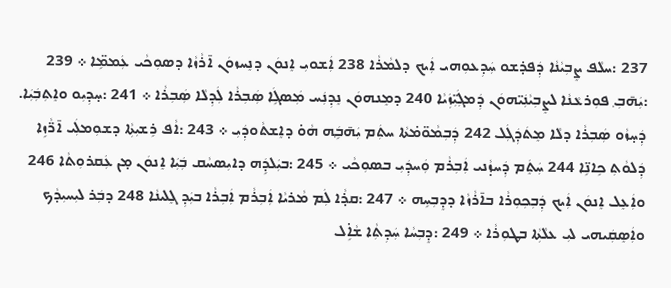237 :ܚܠܵܦ ܨܸܒܼܝܵܢܵܐ ܕܲܦܪ̣ܫܘ ܚܲܕܼܥܘܼܗܝ ܐܲܝܟ ܕܠܡܵܪܵܐ 238 ܐܲܫܘܝܼ ܐܸܢܘܿܢ ܕܢܸܚܙܘܿܢ ܐ̄ܪܵܙܵܐ ܕܣܘܼܟܵܝ ܥܲܡܡܹ̈ܐ ܀ 239 :ܝܲܗ̄ܒܼ݂ ܦܘܼܪܥܵܢܵܐ ܠܨܸܒܼܝܵܢܲܝ̈ܗܘܿܢ ܕܲܡܓܲܝܼ̈ܙܲܝܵܐ 240 ܕܡܸܢܗܘܿܢ ܢܸܕܼܢܲܚ ܡܲܣܓܹܿܐ ܣܲܒܼܪܵܐ ܠܲܕܼܠܵܐ ܣܲܒܼܪܵܐ ܀ 241 :ܚ̣ܕܼܝܼܘ ܘܐܸܬܼܒܲܝܲܐ. ܕܲܚ̣ܙܵܘ ܣܲܒܼܪܵܐ ܕܠܵܐ ܡܸܬܿܕܲܓܲܠ 242 ܕܲܒܼܡܵܘ̈ܡ̇ܬܵܐ ܚܬܲܡ ܝܲܗ̄ܒܹ݂ܿܗ ܗܵܘ̇ ܕܐܸܫܬܵܘܕܲܝܼ ܀ 243 :ܐܵܦ ܪܹܫܝܼܬܼܵܐ ܕܫܘܼܡܠܲܝ ܐ̄ܪ̈ܵܙܹܐ ܕܲܠܘܵܬܼ ܟܹܐܢܹ̈ܐ 244 ܚܲܬܸܿܡ ܕܲܚܙ̣ܵܢܝ ܐܲܒܼܪܵܡ ܘܲܚܕܲܝܼ ܒܣܘܼܟܵܝ ܀ 245 :ܒܝܲܠܕܹܿܗ ܕܐܝܼܣܚܵܩ ܒܲܝܲܐ ܐܸܢܘܿܢ ܡ̣ܢ ܥܲܩܪܘܼܬܵܐ 246 ܘܐܲܥܸܠ ܐܸܢܘܿܢ ܐܲܝܟ ܕܲܒܼܟܼܘܼܪܵܐ ܒܐ̄ܪܵܙܵܐ ܕܕܸܒܼܚܹܗ ܀ 247 :ܩܪ̣ܵܐ ܠܲܡ ܡܵܪܝܵܐ ܐܲܒܼܪܵܡ ܐܲܒܼܪܵܐ ܒܝܲܕܼ ܓܸܠܝܢܵܐ 248 ܕܒܲܪ ܠܝܼܚܝܼܕܵܟ ܘܐܲܣܸܩܲܝܗܝ ܠܝܼ ܥܠܵܬܼܵܐ ܒܛܘܼܪܵܐ ܀ 249 :ܕܸܒܼܚܵܐ ܚܲܕܼܬܼܵܐ ܫܵܐܹ̇ܠ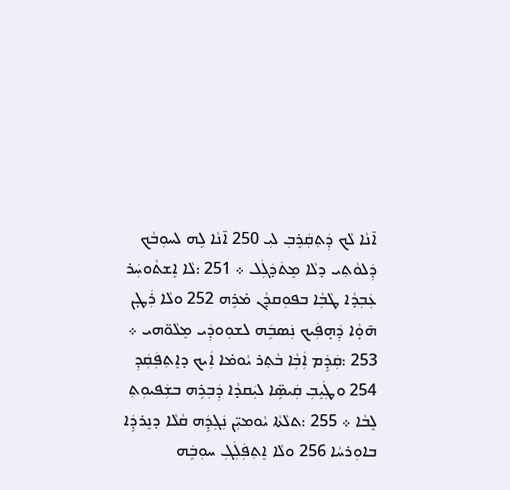ܐ̄ܢܵܐ ܠܵܟ ܕܲܬܼܩܲܪܸܒܼ ܠܝܼ 250 ܐ̄ܢܵܐ ܠܹܗ ܠܚܘܼܒܵܟ ܕܲܠܘܵܬܼܝ ܕܠܵܐ ܡܸܬܿܕܿܓܲܠ ܀ 251 :ܠܵܐ ܐܸܫܬܵܘܚܲܪ ܥܲܒܼܕܵܐ ܛܵܒܼܵܐ ܒܦܘܼܩܕܵܢ ܡ̇ܪܹܗ 252 ܘܠܵܐ ܪܲܛ̣ܢ ܗ̄ܘ̣ܵܐ ܕܲܗ̣ܦܲܝܟ ܢܲܣܒܹܿܗ ܠܫܘܼܘܕܲܝ ܡܸܠܵܘ̈ܗܝ ܀ 253 :ܩܲܕܹܿܡ ܐܲܒܼܵܐ ܒܵܬܼܪ ܝܵܘܡ̇ܐ ܐܲܝܟ ܕܐܸܬܼܦܲܩܲܕܼ 254 ܘܛܲܝܸܒܼ ܩܲܝܣܹ̈ܐ ܠܝܲܩܕܵܐ ܕܲܒܼܪܹܗ ܒܫܲܦܝܘܼܬܼ ܠܸܒܵܐ ܀ 255 :ܬܠܵܬܵܐ ܝܵܘܡܝܼ̈ܢ ܢܲܓܼܕܹܿܗ ܩܵܠܵܐ ܕܢܸܪܕܹܿܐ ܒܐܘܼܪܚܵܐ 256 ܘܠܵܐ ܐܸܬܼܦܲܠܲܓܼ ܚܘܼܒܹܿܗ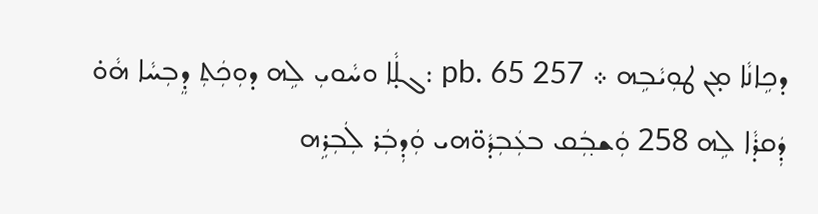ܕܟܹܐܢܵܐ ܡ̣ܢ ܛܘܼܝܵܒܹܗ ܀ pb. 65 257 :ܓܠ̣ܵܐ ܘܚܵܘܝܼ ܠܹܗ ܕܘܼܟܲܬܼ ܕܸܒܼܚܵܐ ܗܵܘ̇ ܕܲܩܪ̣ܵܐ ܠܹܗ 258 ܘܲܫܒ݂ܲܩ ܒܥܲܒܼܕܵܘ̈ܗܝ ܘܲܕܼܒܲܪ ܠܲܒܼܪܹܗ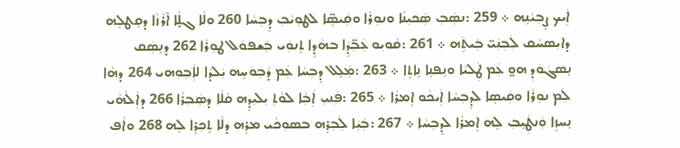ܐܲܝܟ ܨܸܒܼܝܵܢܹܗ ܀ 259 :ܢܣܲܒܼ ܣܲܟܝܼܢܵܐ ܘܢܘܼܪܵܐ ܘܩܲܝܣܹ̈ܐ ܠܛܘܼܝܵܒܼ ܕܸܒܼܚܵܐ 260 ܘܠܵܐ ܓܠ̣ܵܐ ܐ̄ܪܵܙܵܐ ܕܩܸܛܠܹܗ ܕܐܝܼܣܚܵܩ ܠܲܒܼܢܲܝ̈ ܒܲܝܬܹܿܗ ܀ 261 :ܩܵܘܝܼܘ ܥܲܒܼ̈ܕܹܿܐ ܒܗܵܕܹܐ ܬܸܢܘܲܝ ܒܲܫܦܘܿܠ ܛܘܼܪܵܐ 262 ܕܢܸܣܲܩ ܢܸܣܓܿܘܿܕܼ ܗܘ̤ ܥܲܡ ܛܲܠܝܵܐ ܘܢܸܦܢܹܐ ܢܹܐܬܹܐ ܀ 263 :ܡܲܠܸܠ ܕܸܒܼܚܵܐ ܥܲܡ ܕܵܒܼܘܿܚܹܗ ܝܲܠܕܵܐ ܠܐܲܒܼܘܼܗܝ 264 ܕܗܵܐ ܠܲܡ ܢܘܼܪܵܐ ܘܩܲܝܣܹܐ ܠܕܸܒܼܚܵܐ ܐܲܝܟܵܘ ܐܸܡܪܵܐ ܀ 265 :ܦܲܢܝܼ ܐܲܒܼܵܐ ܠܘܵܬܼ ܝܼܠܝܼܕܹܗ ܩܵܠܵܐ ܕܣܲܒܼܪܵܐ 266 ܕܐܲܠܵܗܵܝ ܢܸܚܙܹܐ ܘܲܢܛܲܝܸܒܼ ܠܹܗ ܐܸܡܪܵܐ ܠܕܸܒܼܚܵܐ ܀ 267 :ܒܲܝܲܐ ܠܲܒܼܪܹܗ ܒܣܘܼܟܵܝ ܡܪܹܗ ܕܠܵܐ ܬܸܟܼܪܸܐ ܠܹܗ 268 ܘܐܵܦ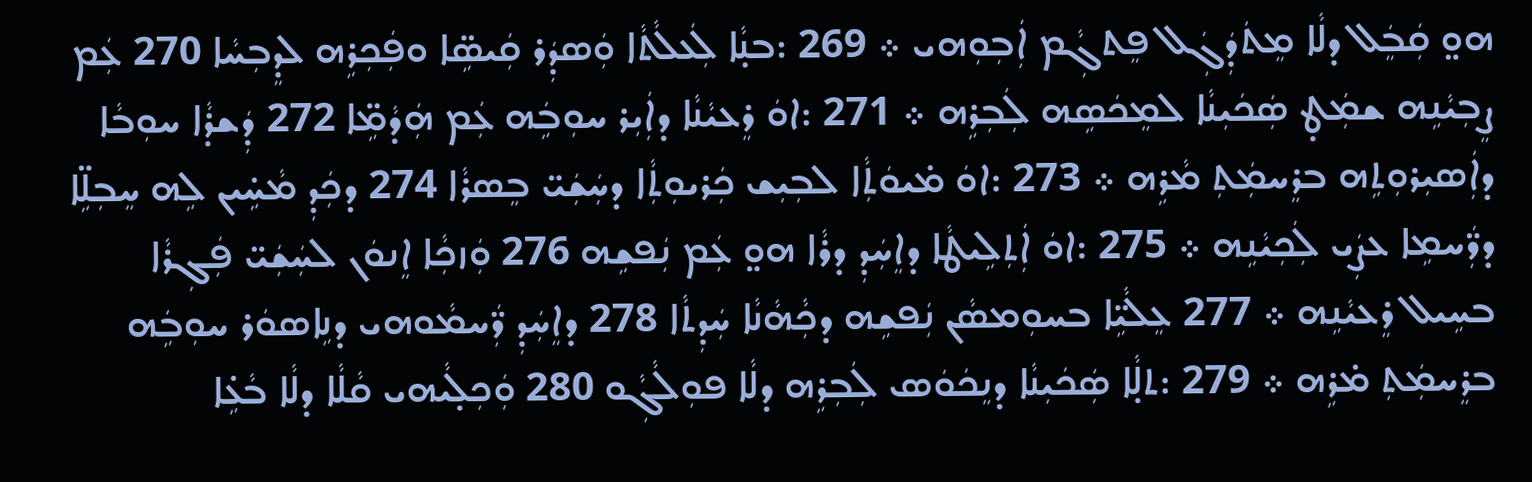ܗܘ̤ ܩܲܒܸܿܠ ܕܠܵܐ ܡܸܬܿܕܲܓܲܠ ܦܸܬܓܼܵܡ ܐܲܒܼܘܼܗܝ ܀ 269 :ܒܢ̣ܵܐ ܠܲܥܠܵܬܵܐ ܘܲܣܕܲܪ ܩܲܝܣܹ̈ܐ ܘܦܲܟܼܪܹܗ ܠܕܸܒܼܚܵܐ 270 ܥܲܡ ܨܸܒܼܝܵܢܹܗ ܫܡܲܛ̣ ܣܲܟܿܝܼܢܵܐ ܠܡܸܟܿܣܹܗ ܠܲܒܼܪܹܗ ܀ 271 :ܐܘܿ ܪܸܥܝܵܢܵܐ ܕܐܲܝܼܪ ܚܘܼܒܹܿܗ ܥܲܡ ܗܲܕܵܡܹ̈ܐ 272 ܕܲܫܪ̣ܵܐ ܚܘܼܒܵܐ ܕܐܲܣܝܼܪܘܼܬܹܗ ܒܪܸܚܡܲܬܼ ܡܵܪܹܗ ܀ 273 :ܐܘܿ ܡ̇ܝܘܿܬܼܵܐ ܠܒܼܝܼܫ ܟܲܪܝܘܼܬܼܵܐ ܕܚܲܫܲܝ̈ ܒܸܣܪܵܐ 274 ܕܟܲܕܼ ܡܵܚܹ̇ܝܢ ܠܹܗ ܚܸܒܼܠܹ̈ܐ ܕܪ̈ܲܚܡܹܐ ܥܨܲܝ ܠܲܟܼܝܵܢܹܗ ܀ 275 :ܐܘܿ ܐܲܬܼܠܹܝܛܵܐ ܕܐܸܚܲܕܼ ܕܪܵܐ ܗܘ̤ ܥܲܡ ܢܲܦܫܹܗ 276 ܘܲܙܟܼܵܐ ܐܸܢܘܿܢ ܠܚܲܫܲܝ̈ ܦܲܓܼܪܵܐ ܒܚܹܝܠ ܪܸܥܝܵܢܹܗ ܀ 277 ܥܸܠܵܝܹ̈ܐ ܒܚܘܼܡܣܵܢ ܢܲܦܫܹܗ ܕܟܼܵܗܵܢܵܐ ܚܲܕܼܬܵܐ 278 ܕܐܸܚܲܕܼ ܪ̈ܲܚܡܵܘܗܝ ܕܢܹܐܣܘܿܪ ܚܘܼܒܹܿܗ ܒܪܸܚܡܲܬܼ ܡ̇ܪܹܗ ܀ 279 :ܬܠ̣ܵܐ ܣܲܟܿܝܼܢܵܐ ܕܢܸܟܿܘܿܣ ܠܲܒܼܪܹܗ ܕܠܵܐ ܦܘܼܠܵܓܼܵܘ 280 ܘܲܟܼܠ̣ܵܝܗܝ ܩܵܠܵܐ ܕܠܵܐ ܒܵܥܹ̇ܐ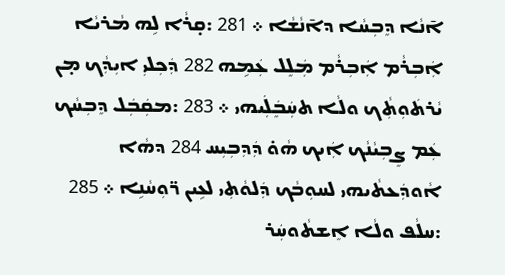ܐ̄ܢܵܐ ܕܸܒܼܚܵܐ ܕܐ̄ܢܵܫܵܐ ܀ 281 :ܩ̣ܪܵܐ ܠܹܗ ܡܵܪܝܵܐ ܐܲܒܼܪܵܡ ܐܲܒܼܪܵܡ ܡܲܠܸܠ ܥܲܡܹܗ 282 ܕܲܟܼܠܝܼ ܐܝܼܕܼܵܟ ܡ̣ܢ ܝܵܪܬܿܘܼܬܼܵܟ ܘܠܵܐ ܬܚܲܒܸܿܠܲܝܗܝ ܀ 283 :ܡܩܲܒܲܠ ܕܸܒܼܚܵܟ ܥܲܡ ܨܸܒܼܝܵܢܵܟ ܐܲܝܟ ܗܵܘ̇ ܕܲܕܼܒܼܝܼܚ 284 ܕܗܵܐ ܐܵܘܕܲܥܬܵܝܗܝ ܠܚܘܼܒܵܟ ܕܲܠܘܵܬܼܝ ܠܥܹܝܢ ܪ̈ܘܼܚܵܢܹܐ ܀ 285 :ܚܠܵܦ ܘܠܵܐ ܐܸܫܬܵܘܚܲܪ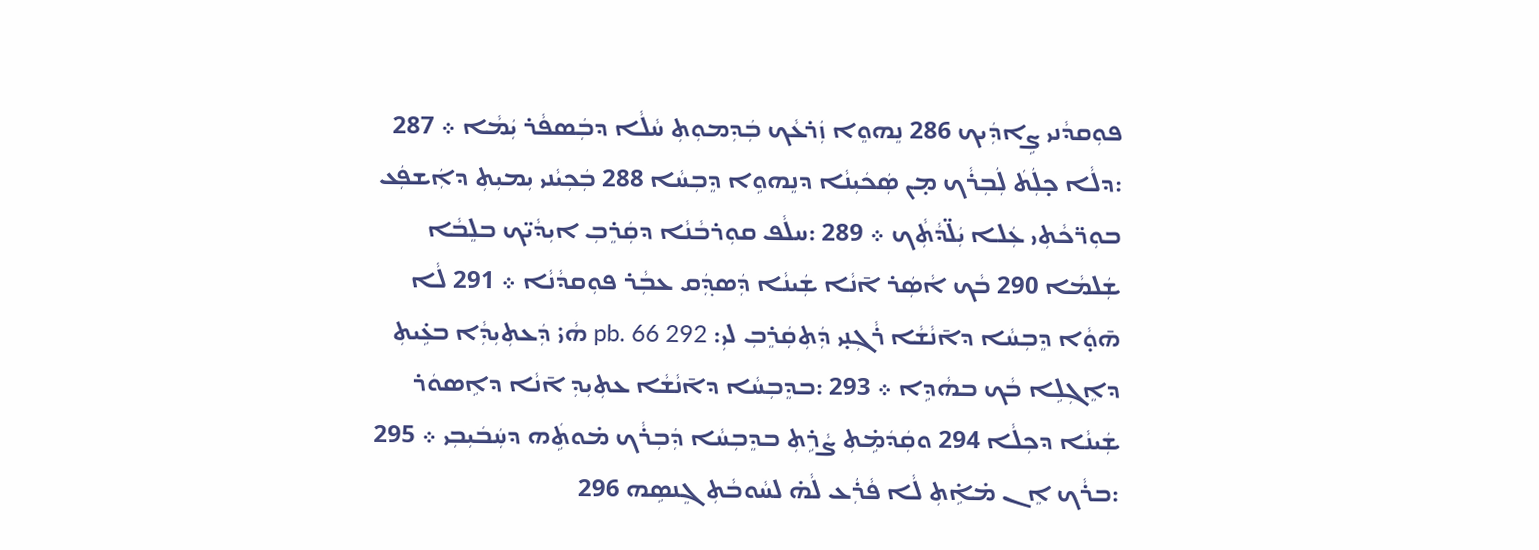ܦܘܼܩܕܵܢܝ ܨܹܐܕܲܝܟ 286 ܢܸܗܘܸܐ ܙܲܪܥܵܟ ܒܲܕܼܡܘܼܬܼ ܚܵܠܵܐ ܕܒܲܣܦܵܪ ܝܲܡܵܐ ܀ 287 :ܕܠܵܐ ܟ̣ܠܲܬܿ ܠܲܒܼܪܵܟ ܡ̣ܢ ܣܲܟܿܝܼܢܵܐ ܕܢܸܗܘܹܐ ܕܸܒܼܚܵܐ 288 ܒܲܟܼܝܵܢܝ ܝܼܡܝܼܬܼ ܕܐܲܫܦܲܥ ܒܘܼܪ̈ܟܵܬܼܝ ܥܲܠܐ ܝܲܠ̈ܕܵܬܼܵܟ ܀ 289 :ܚܠܵܦ ܩܘܼܪܒܵܢܵܐ ܕܩܲܪܸܒܼ ܐܝܼܕܵܝ̈ܟ ܒܠܸܒܵܐ ܫܲܠܡܵܐ 290 ܒܵܟ ܐܵܣܲܪ ܐ̄ܢܵܐ ܫܲܝܢܵܐ ܕܲܣܕ݂ܲܩ ܥܒܼܵܪ ܦܘܼܩܕܵܢܵܐ ܀ 291 ܠܵܐ ܗ̄ܘ̣ܵܐ ܕܸܒܼܚܵܐ ܕܐ̄ܢܵܫܵܐ ܪܵܓܼܢ̣ܝ ܕܲܬܼܩܲܪܸܒܼ ܠܝܼ: pb. 66 292 ܗܵܝ̇ ܕܲܥܬܼܝܼܕܼܵܐ ܒܥܹ̇ܝܬܼ ܕܐܸܓܼܠܹܐ ܒܵܟ ܒܗܵܕܹܐ ܀ 293 :ܒܕܸܒܼܚܵܐ ܕܐ̄ܢܵܫܵܐ ܥܬܼܝܼܕܼ ܐ̄ܢܵܐ ܕܐܹܣܘܿܪ ܫܲܝܢܵܐ ܕܟܼܠܵܐ 294 ܘܩܲܕܿܡܹ̇ܬܼ ܨܵܪܹܬܼ ܒܕܸܒܼܚܵܐ ܕܲܒܼܪܵܟ ܡ̇ܘܬܹܿܗ ܕܚܲܒܿܝܼܒܼܝ ܀ 295 :ܒܪܵܟ ܐܸܢ ܡ̇ܐܹ̇ܬܼ ܠܵܐ ܦܵܪܲܥ ܠܵܗ̇ ܠܚܵܘܒܵܬܼ ܓܸܢܣܹܗ 296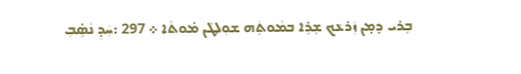ܒܹܪܝ ܕܡ̣ܢ ܙܲܪܥܵܟ ܫܸܪܹܐ ܒܡܵܘܬܹܿܗ ܫܘܼܠܛܵܢ ܡ̇ܘܬܵܐ ܀ 297 :ܚܲܕܼ ܢܵܣܹ̇ܒܼ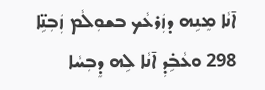ܐ̄ܢܵܐ ܡܸܢܹܗ ܕܙܲܪܥܵܟ ܒܫܘܼܠܵܡ ܙܲܒܼܢܹ̈ܐ 298 ܘܥܵܒܹ̇ܕܼ ܐ̄ܢܵܐ ܠܹܗ ܕܸܒܼܚܵܐ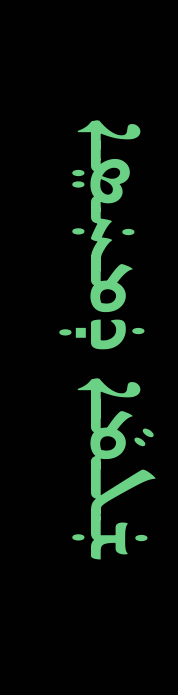ܫܲܠܡܵܐ ܕܲܡܚܲܣܸܐ